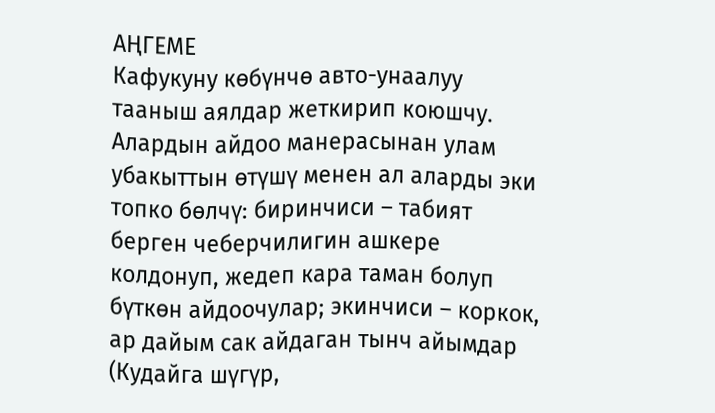АҢГЕМЕ
Кафукуну көбүнчө авто-унаалуу тааныш аялдар жеткирип коюшчу. Алардын айдоо манерасынан улам убакыттын өтүшү менен ал аларды эки топко бөлчү: биринчиси – табият берген чеберчилигин ашкере колдонуп, жедеп кара таман болуп бүткөн айдоочулар; экинчиси – коркок, ар дайым сак айдаган тынч айымдар (Кудайга шүгүр,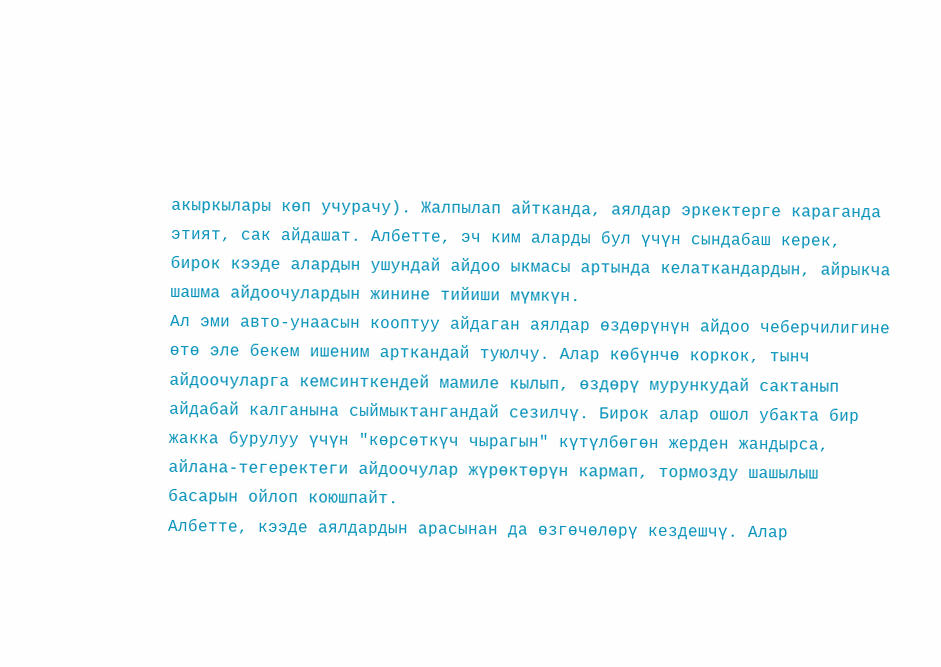акыркылары көп учурачу). Жалпылап айтканда, аялдар эркектерге караганда этият, сак айдашат. Албетте, эч ким аларды бул үчүн сындабаш керек, бирок кээде алардын ушундай айдоо ыкмасы артында келаткандардын, айрыкча шашма айдоочулардын жинине тийиши мүмкүн.
Ал эми авто-унаасын кооптуу айдаган аялдар өздөрүнүн айдоо чеберчилигине өтө эле бекем ишеним арткандай туюлчу. Алар көбүнчө коркок, тынч айдоочуларга кемсинткендей мамиле кылып, өздөрү мурункудай сактанып айдабай калганына сыймыктангандай сезилчү. Бирок алар ошол убакта бир жакка бурулуу үчүн "көрсөткүч чырагын" күтүлбөгөн жерден жандырса, айлана-тегеректеги айдоочулар жүрөктөрүн кармап, тормозду шашылыш басарын ойлоп коюшпайт.
Албетте, кээде аялдардын арасынан да өзгөчөлөрү кездешчү. Алар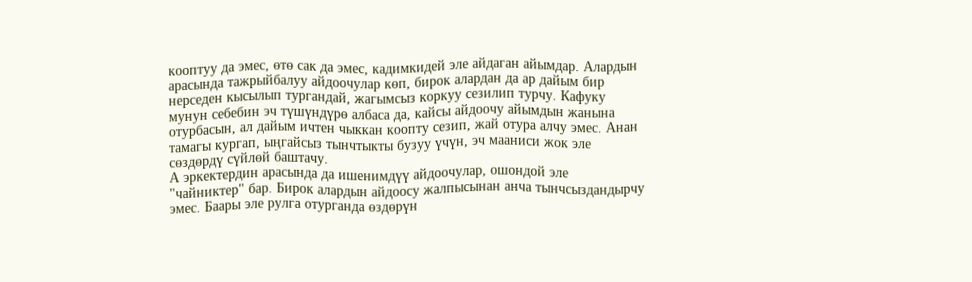кооптуу да эмес, өтө сак да эмес, кадимкидей эле айдаган айымдар. Алардын арасында тажрыйбалуу айдоочулар көп, бирок алардан да ар дайым бир нерседен кысылып тургандай, жагымсыз коркуу сезилип турчу. Кафуку мунун себебин эч түшүндүрө албаса да, кайсы айдоочу айымдын жанына отурбасын, ал дайым ичтен чыккан коопту сезип, жай отура алчу эмес. Анан тамагы кургап, ыңгайсыз тынчтыкты бузуу үчүн, эч мааниси жок эле сөздөрдү сүйлөй баштачу.
А эркектердин арасында да ишенимдүү айдоочулар, ошондой эле "чайниктер" бар. Бирок алардын айдоосу жалпысынан анча тынчсыздандырчу эмес. Баары эле рулга отурганда өздөрүн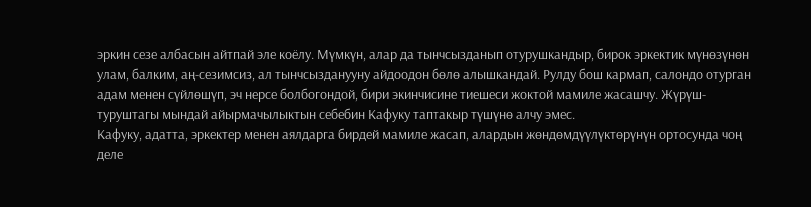эркин сезе албасын айтпай эле коёлу. Мүмкүн, алар да тынчсызданып отурушкандыр, бирок эркектик мүнөзүнөн улам, балким, аң-сезимсиз, ал тынчсызданууну айдоодон бөлө алышкандай. Рулду бош кармап, салондо отурган адам менен сүйлөшүп, эч нерсе болбогондой, бири экинчисине тиешеси жоктой мамиле жасашчу. Жүрүш-туруштагы мындай айырмачылыктын себебин Кафуку таптакыр түшүнө алчу эмес.
Кафуку, адатта, эркектер менен аялдарга бирдей мамиле жасап, алардын жөндөмдүүлүктөрүнүн ортосунда чоң деле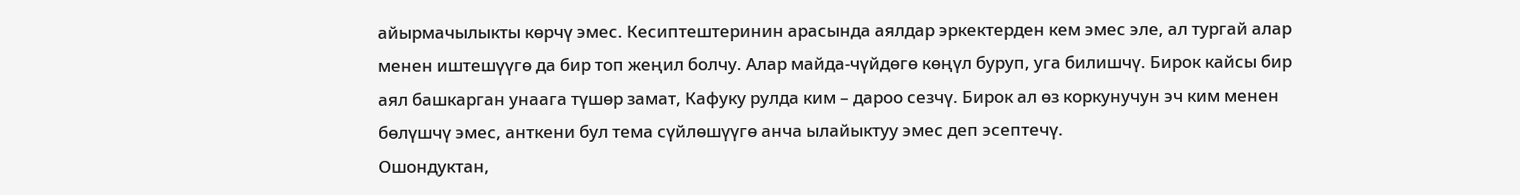айырмачылыкты көрчү эмес. Кесиптештеринин арасында аялдар эркектерден кем эмес эле, ал тургай алар менен иштешүүгө да бир топ жеңил болчу. Алар майда-чүйдөгө көңүл буруп, уга билишчү. Бирок кайсы бир аял башкарган унаага түшөр замат, Кафуку рулда ким – дароо сезчү. Бирок ал өз коркунучун эч ким менен бөлүшчү эмес, анткени бул тема сүйлөшүүгө анча ылайыктуу эмес деп эсептечү.
Ошондуктан,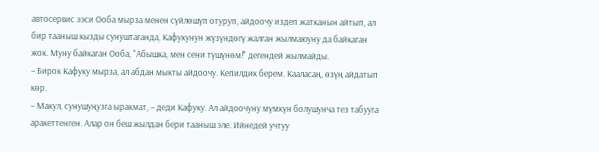автосервис ээси Ооба мырза менен сүйлөшүп отуруп, айдоочу издеп жатканын айтып, ал бир тааныш кызды сунуштаганда, Кафукунун жүзүндөгү жалган жылмаюуну да байкаган жок. Муну байкаган Ооба, "Абышка, мен сени түшүнөм!" дегендей жылмайды.
– Бирок Кафуку мырза, ал абдан мыкты айдоочу. Кепилдик берем. Кааласаң, өзүң айдатып көр.
– Макул, сунушуңузга ыракмат, – деди Кафуку. Ал айдоочуну мүмкүн болушунча тез табууга аракеттенген. Алар он беш жылдан бери тааныш эле. Ийнедей учтуу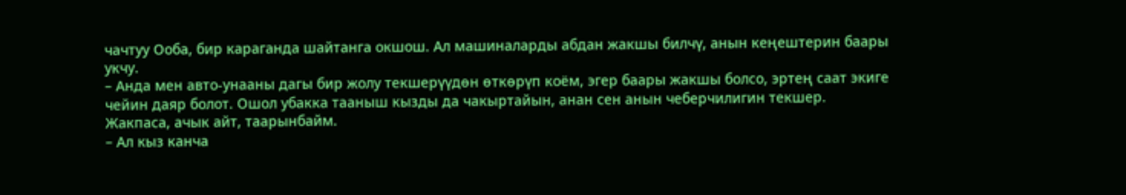чачтуу Ооба, бир караганда шайтанга окшош. Ал машиналарды абдан жакшы билчү, анын кеңештерин баары укчу.
– Анда мен авто-унааны дагы бир жолу текшерүүдөн өткөрүп коём, эгер баары жакшы болсо, эртең саат экиге чейин даяр болот. Ошол убакка тааныш кызды да чакыртайын, анан сен анын чеберчилигин текшер. Жакпаса, ачык айт, таарынбайм.
– Ал кыз канча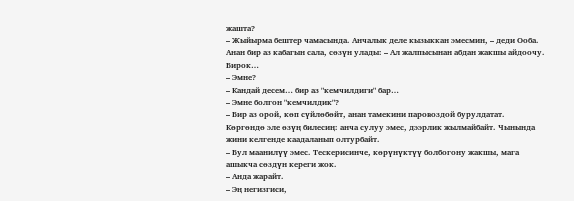жашта?
– Жыйырма бештер чамасында. Анчалык деле кызыккан эмесмин, – деди Ооба. Анан бир аз кабагын сала, сөзүн улады: – Ал жалпысынан абдан жакшы айдоочу. Бирок…
– Эмне?
– Кандай десем… бир аз "кемчилдиги" бар…
– Эмне болгон "кемчилдик"?
– Бир аз орой, көп сүйлөбөйт, анан тамекини паровоздой бурулдатат. Көргөндө эле өзүң билесиң: анча сулуу эмес, дээрлик жылмайбайт. Чынында жини келгенде каадаланып олтурбайт.
– Бул маанилүү эмес. Тескерисинче, көрүнүктүү болбогону жакшы, мага ашыкча сөздүн кереги жок.
– Анда жарайт.
– Эң негизгиси,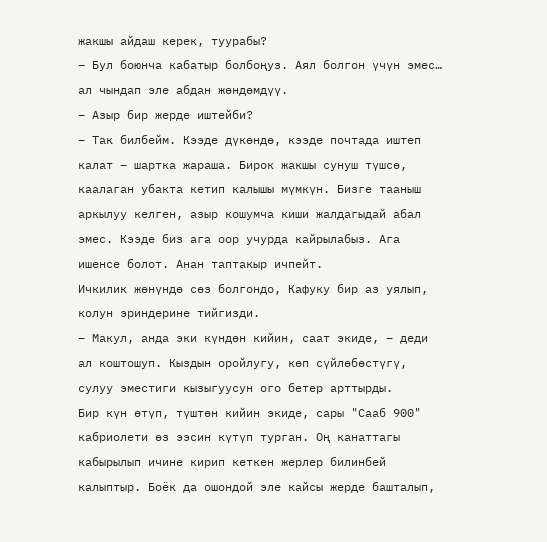жакшы айдаш керек, туурабы?
– Бул боюнча кабатыр болбоңуз. Аял болгон үчүн эмес… ал чындап эле абдан жөндөмдүү.
– Азыр бир жерде иштейби?
– Так билбейм. Кээде дүкөндө, кээде почтада иштеп калат – шартка жараша. Бирок жакшы сунуш түшсө, каалаган убакта кетип калышы мүмкүн. Бизге тааныш аркылуу келген, азыр кошумча киши жалдагыдай абал эмес. Кээде биз ага оор учурда кайрылабыз. Ага ишенсе болот. Анан таптакыр ичпейт.
Ичкилик жөнүндө сөз болгондо, Кафуку бир аз уялып, колун эриндерине тийгизди.
– Макул, анда эки күндөн кийин, саат экиде, – деди ал коштошуп. Кыздын оройлугу, көп сүйлөбөстүгү, сулуу эместиги кызыгуусун ого бетер арттырды.
Бир күн өтүп, түштөн кийин экиде, сары "Сааб 900" кабриолети өз ээсин күтүп турган. Оң канаттагы кабырылып ичине кирип кеткен жерлер билинбей калыптыр. Боёк да ошондой эле кайсы жерде башталып,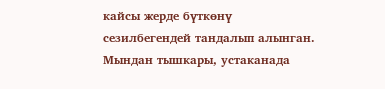кайсы жерде бүткөнү сезилбегендей тандалып алынган. Мындан тышкары, устаканада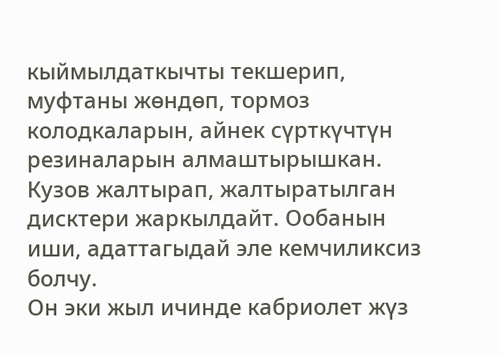кыймылдаткычты текшерип, муфтаны жөндөп, тормоз колодкаларын, айнек сүрткүчтүн резиналарын алмаштырышкан. Кузов жалтырап, жалтыратылган дисктери жаркылдайт. Ообанын иши, адаттагыдай эле кемчиликсиз болчу.
Он эки жыл ичинде кабриолет жүз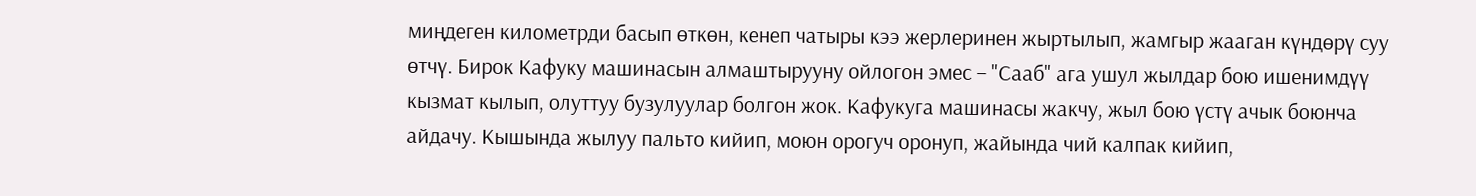миңдеген километрди басып өткөн, кенеп чатыры кээ жерлеринен жыртылып, жамгыр жааган күндөрү суу өтчү. Бирок Кафуку машинасын алмаштырууну ойлогон эмес – "Сааб" ага ушул жылдар бою ишенимдүү кызмат кылып, олуттуу бузулуулар болгон жок. Кафукуга машинасы жакчу, жыл бою үстү ачык боюнча айдачу. Кышында жылуу пальто кийип, моюн орогуч оронуп, жайында чий калпак кийип,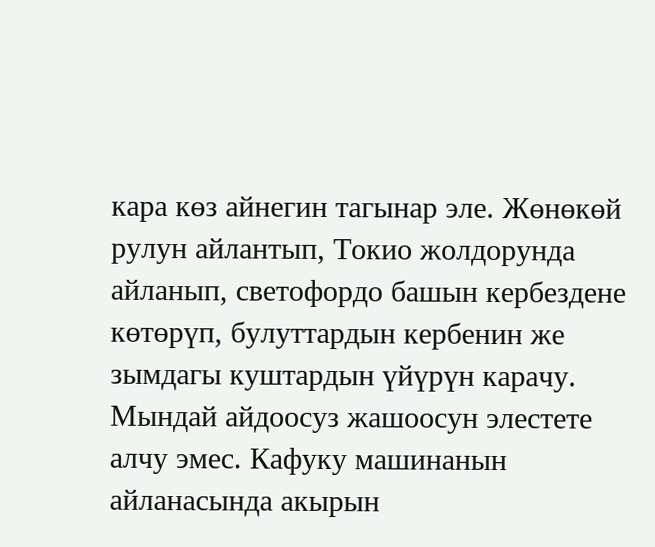кара көз айнегин тагынар эле. Жөнөкөй рулун айлантып, Токио жолдорунда айланып, светофордо башын кербездене көтөрүп, булуттардын кербенин же зымдагы куштардын үйүрүн карачу. Мындай айдоосуз жашоосун элестете алчу эмес. Кафуку машинанын айланасында акырын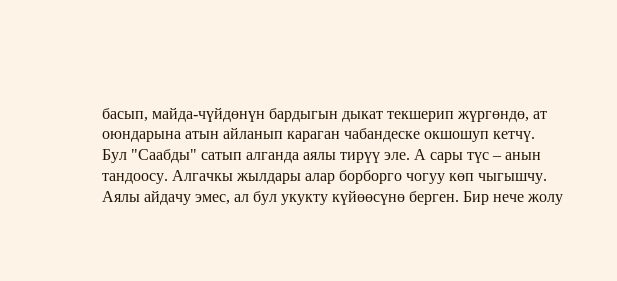басып, майда-чүйдөнүн бардыгын дыкат текшерип жүргөндө, ат оюндарына атын айланып караган чабандеске окшошуп кетчү.
Бул "Саабды" сатып алганда аялы тирүү эле. А сары түс – анын тандоосу. Алгачкы жылдары алар борборго чогуу көп чыгышчу. Аялы айдачу эмес, ал бул укукту күйөөсүнө берген. Бир нече жолу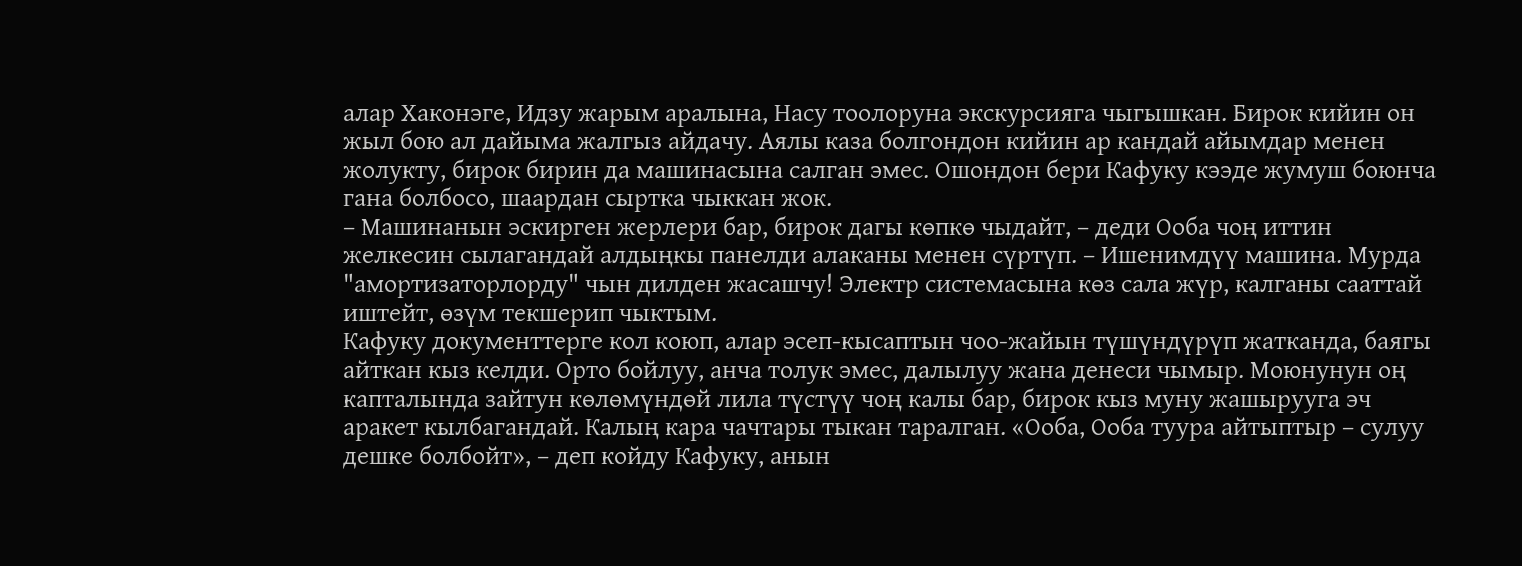алар Хаконэге, Идзу жарым аралына, Насу тоолоруна экскурсияга чыгышкан. Бирок кийин он жыл бою ал дайыма жалгыз айдачу. Аялы каза болгондон кийин ар кандай айымдар менен жолукту, бирок бирин да машинасына салган эмес. Ошондон бери Кафуку кээде жумуш боюнча гана болбосо, шаардан сыртка чыккан жок.
– Машинанын эскирген жерлери бар, бирок дагы көпкө чыдайт, – деди Ооба чоң иттин желкесин сылагандай алдыңкы панелди алаканы менен сүртүп. – Ишенимдүү машина. Мурда "амортизаторлорду" чын дилден жасашчу! Электр системасына көз сала жүр, калганы сааттай иштейт, өзүм текшерип чыктым.
Кафуку документтерге кол коюп, алар эсеп-кысаптын чоо-жайын түшүндүрүп жатканда, баягы айткан кыз келди. Орто бойлуу, анча толук эмес, далылуу жана денеси чымыр. Моюнунун оң капталында зайтун көлөмүндөй лила түстүү чоң калы бар, бирок кыз муну жашырууга эч аракет кылбагандай. Калың кара чачтары тыкан таралган. «Ооба, Ооба туура айтыптыр – сулуу дешке болбойт», – деп койду Кафуку, анын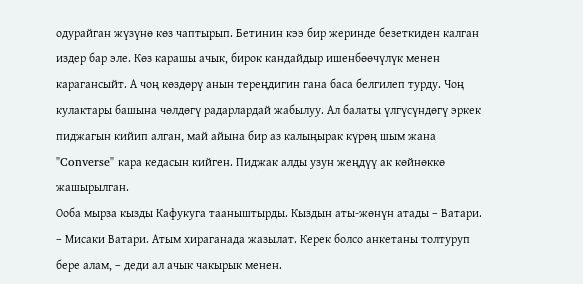одурайган жүзүнө көз чаптырып. Бетинин кээ бир жеринде безеткиден калган издер бар эле. Көз карашы ачык, бирок кандайдыр ишенбөөчүлүк менен карагансыйт. А чоң көздөрү анын тереңдигин гана баса белгилеп турду. Чоң кулактары башына чөлдөгү радарлардай жабылуу. Ал балаты үлгүсүндөгү эркек пиджагын кийип алган, май айына бир аз калыңырак күрөң шым жана "Converse" кара кедасын кийген. Пиджак алды узун жеңдүү ак көйнөккө жашырылган.
Ооба мырза кызды Кафукуга тааныштырды. Кыздын аты-жөнүн атады – Ватари.
– Мисаки Ватари. Атым хираганада жазылат. Керек болсо анкетаны толтуруп бере алам, – деди ал ачык чакырык менен.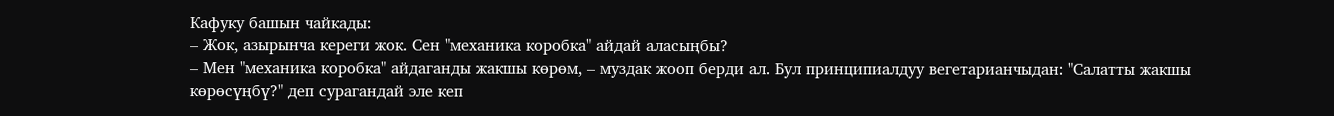Кафуку башын чайкады:
– Жок, азырынча кереги жок. Сен "механика коробка" айдай аласыңбы?
– Мен "механика коробка" айдаганды жакшы көрөм, – муздак жооп берди ал. Бул принципиалдуу вегетарианчыдан: "Салатты жакшы көрөсүңбү?" деп сурагандай эле кеп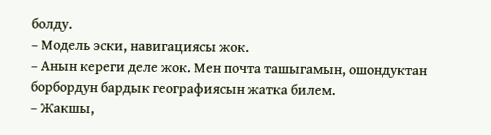болду.
– Модель эски, навигациясы жок.
– Анын кереги деле жок. Мен почта ташыгамын, ошондуктан борбордун бардык географиясын жатка билем.
– Жакшы,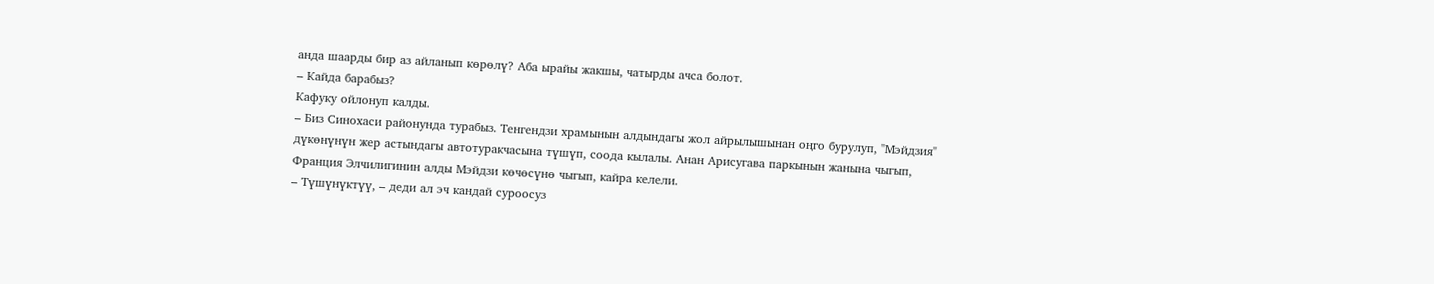анда шаарды бир аз айланып көрөлү? Аба ырайы жакшы, чатырды ачса болот.
– Кайда барабыз?
Кафуку ойлонуп калды.
– Биз Синохаси районунда турабыз. Тенгендзи храмынын алдындагы жол айрылышынан оңго бурулуп, "Мэйдзия" дүкөнүнүн жер астындагы автотуракчасына түшүп, соода кылалы. Анан Арисугава паркынын жанына чыгып, Франция Элчилигинин алды Мэйдзи көчөсүнө чыгып, кайра келели.
– Түшүнүктүү, – деди ал эч кандай суроосуз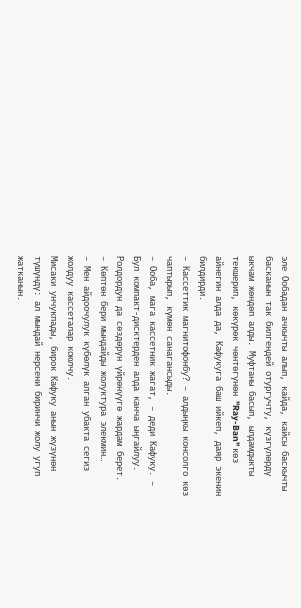эле Ообадан ачкычты алып, кайда, кайсы баскычты басканын так билгендей отургучту, күзгүлөрдү ыкчам жөндөп алды. Муфтаны басып, ылдамдыкты текшерип, көкүрөк чөнтөгүнөн "Ray-Ban" көз айнегин алда да, Кафукуга баш ийкеп, даяр экенин билдирди.
– Кассеттик магнитофонбу? – алдыңкы консолго көз чаптырып, күмөн санагансыды.
– Ооба, мага кассетник жагат, – деди Кафуку. – Бул компакт-дисктерден алда канча ыңгайлуу. Ролдордун да сөздөрүн үйрөнүүгө жардам берет.
– Көптөн бери мындайды жолуктура элекмин…
– Мен айдоочулук күбөлүк алган убакта сегиз жолдуу кассеталар коюлчу.
Мисаки унчукпады, бирок Кафуку анын жүзүнөн түшүндү: ал мындай нерсени биринчи жолу угуп жатканын.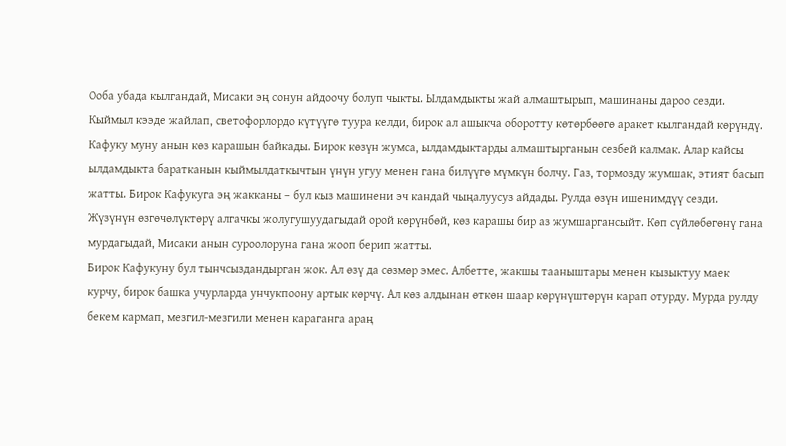Ооба убада кылгандай, Мисаки эң сонун айдоочу болуп чыкты. Ылдамдыкты жай алмаштырып, машинаны дароо сезди. Кыймыл кээде жайлап, светофорлордо күтүүгө туура келди, бирок ал ашыкча оборотту көтөрбөөгө аракет кылгандай көрүндү. Кафуку муну анын көз карашын байкады. Бирок көзүн жумса, ылдамдыктарды алмаштырганын сезбей калмак. Алар кайсы ылдамдыкта баратканын кыймылдаткычтын үнүн угуу менен гана билүүгө мүмкүн болчу. Газ, тормозду жумшак, этият басып жатты. Бирок Кафукуга эң жакканы – бул кыз машинени эч кандай чыңалуусуз айдады. Рулда өзүн ишенимдүү сезди. Жүзүнүн өзгөчөлүктөрү алгачкы жолугушуудагыдай орой көрүнбөй, көз карашы бир аз жумшаргансыйт. Көп сүйлөбөгөнү гана мурдагыдай, Мисаки анын суроолоруна гана жооп берип жатты.
Бирок Кафукуну бул тынчсыздандырган жок. Ал өзү да сөзмөр эмес. Албетте, жакшы тааныштары менен кызыктуу маек курчу, бирок башка учурларда унчукпоону артык көрчү. Ал көз алдынан өткөн шаар көрүнүштөрүн карап отурду. Мурда рулду бекем кармап, мезгил-мезгили менен караганга араң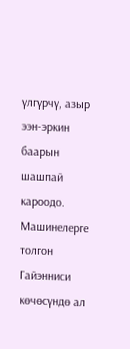үлгүрчү, азыр ээн-эркин баарын шашпай кароодо.
Машинелерге толгон Гайэнниси көчөсүндө ал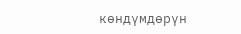көндүмдөрүн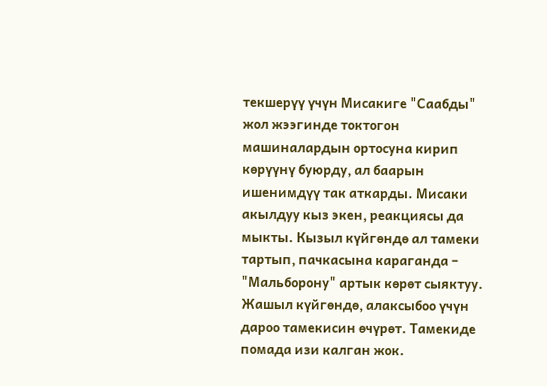текшерүү үчүн Мисакиге "Саабды" жол жээгинде токтогон машиналардын ортосуна кирип көрүүнү буюрду, ал баарын ишенимдүү так аткарды. Мисаки акылдуу кыз экен, реакциясы да мыкты. Кызыл күйгөндө ал тамеки тартып, пачкасына караганда – "Мальборону" артык көрөт сыяктуу. Жашыл күйгөндө, алаксыбоо үчүн дароо тамекисин өчүрөт. Тамекиде помада изи калган жок.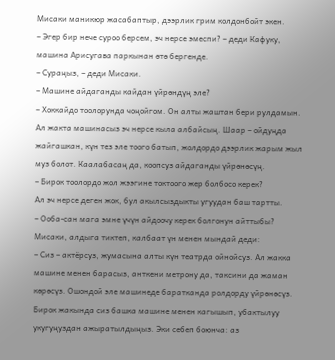Мисаки маникюр жасабаптыр, дээрлик грим колдонбойт экен.
– Эгер бир нече суроо берсем, эч нерсе эмеспи? – деди Кафуку, машина Арисугава паркынан өтө бергенде.
– Сураңыз, – деди Мисаки.
– Машине айдаганды кайдан үйрөндүң эле?
– Хоккайдо тоолорунда чоңойгом. Он алты жаштан бери рулдамын. Ал жакта машинасыз эч нерсе кыла албайсың. Шаар – ойдуңда жайгашкан, күн тез эле тоого батып, жолдордо дээрлик жарым жыл муз болот. Каалабасаң да, коопсуз айдаганды үйрөнөсүң.
– Бирок тоолордо жол жээгине токтоого жер болбосо керек?
Ал эч нерсе деген жок, бул акылсыздыкты угуудан баш тартты.
– Ооба-сан мага эмне үчүн айдоочу керек болгонун айттыбы?
Мисаки, алдыга тиктеп, калбаат үн менен мындай деди:
– Сиз – актёрсуз, жумасына алты күн театрда ойнойсуз. Ал жакка машине менен барасыз, анткени метрону да, таксини да жаман көрөсүз. Ошондой эле машинеде баратканда ролдорду үйрөнөсүз. Бирок жакында сиз башка машине менен кагышып, убактылуу укугуңуздан ажыратылдыңыз. Эки себеп боюнча: аз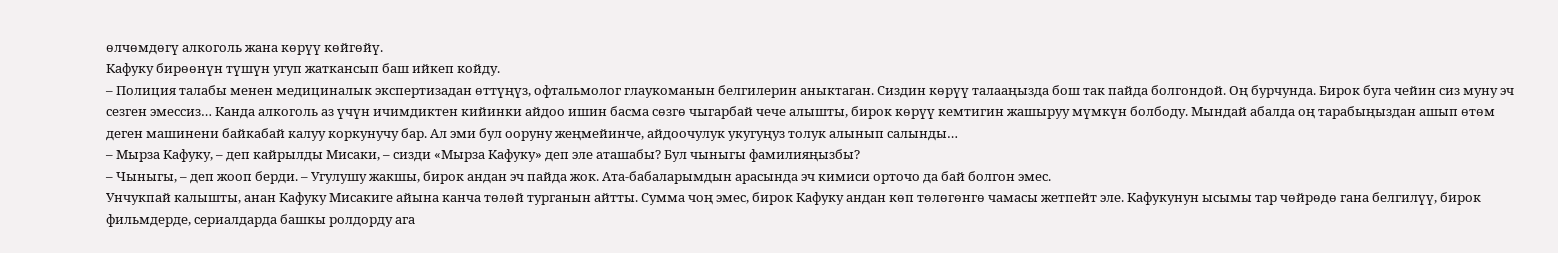өлчөмдөгү алкоголь жана көрүү көйгөйү.
Кафуку бирөөнүн түшүн угуп жаткансып баш ийкеп койду.
– Полиция талабы менен медициналык экспертизадан өттүңүз, офтальмолог глаукоманын белгилерин аныктаган. Сиздин көрүү талааңызда бош так пайда болгондой. Оң бурчунда. Бирок буга чейин сиз муну эч сезген эмессиз… Канда алкоголь аз үчүн ичимдиктен кийинки айдоо ишин басма сөзгө чыгарбай чече алышты, бирок көрүү кемтигин жашыруу мүмкүн болбоду. Мындай абалда оң тарабыңыздан ашып өтөм деген машинени байкабай калуу коркунучу бар. Ал эми бул ооруну жеңмейинче, айдоочулук укугуңуз толук алынып салынды…
– Мырза Кафуку, – деп кайрылды Мисаки, – сизди «Мырза Кафуку» деп эле аташабы? Бул чыныгы фамилияңызбы?
– Чыныгы, – деп жооп берди. – Угулушу жакшы, бирок андан эч пайда жок. Ата-бабаларымдын арасында эч кимиси орточо да бай болгон эмес.
Унчукпай калышты, анан Кафуку Мисакиге айына канча төлөй турганын айтты. Сумма чоң эмес, бирок Кафуку андан көп төлөгөнгө чамасы жетпейт эле. Кафукунун ысымы тар чөйрөдө гана белгилүү, бирок фильмдерде, сериалдарда башкы ролдорду ага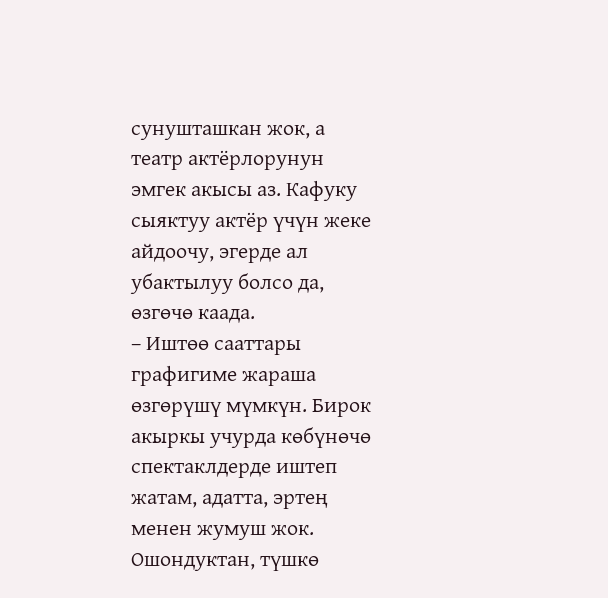сунушташкан жок, а театр актёрлорунун эмгек акысы аз. Кафуку сыяктуу актёр үчүн жеке айдоочу, эгерде ал убактылуу болсо да, өзгөчө каада.
– Иштөө сааттары графигиме жараша өзгөрүшү мүмкүн. Бирок акыркы учурда көбүнөчө спектаклдерде иштеп жатам, адатта, эртең менен жумуш жок. Ошондуктан, түшкө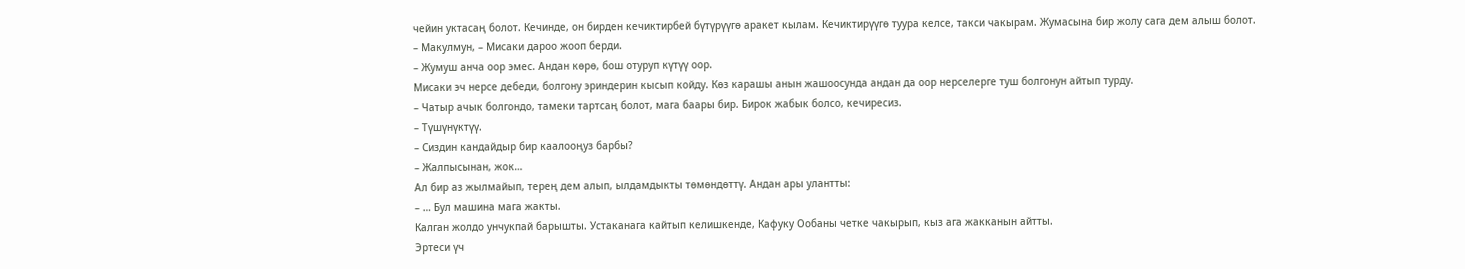чейин уктасаң болот. Кечинде, он бирден кечиктирбей бүтүрүүгө аракет кылам. Кечиктирүүгө туура келсе, такси чакырам. Жумасына бир жолу сага дем алыш болот.
– Макулмун, – Мисаки дароо жооп берди.
– Жумуш анча оор эмес. Андан көрө, бош отуруп күтүү оор.
Мисаки эч нерсе дебеди, болгону эриндерин кысып койду. Көз карашы анын жашоосунда андан да оор нерселерге туш болгонун айтып турду.
– Чатыр ачык болгондо, тамеки тартсаң болот, мага баары бир. Бирок жабык болсо, кечиресиз.
– Түшүнүктүү.
– Сиздин кандайдыр бир каалооңуз барбы?
– Жалпысынан, жок…
Ал бир аз жылмайып, терең дем алып, ылдамдыкты төмөндөттү. Андан ары улантты:
– … Бул машина мага жакты.
Калган жолдо унчукпай барышты. Устаканага кайтып келишкенде, Кафуку Ообаны четке чакырып, кыз ага жакканын айтты.
Эртеси үч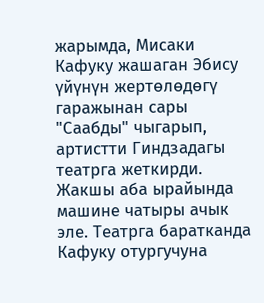жарымда, Мисаки Кафуку жашаган Эбису үйүнүн жертөлөдөгү гаражынан сары "Саабды" чыгарып, артистти Гиндзадагы театрга жеткирди.
Жакшы аба ырайында машине чатыры ачык эле. Театрга баратканда Кафуку отургучуна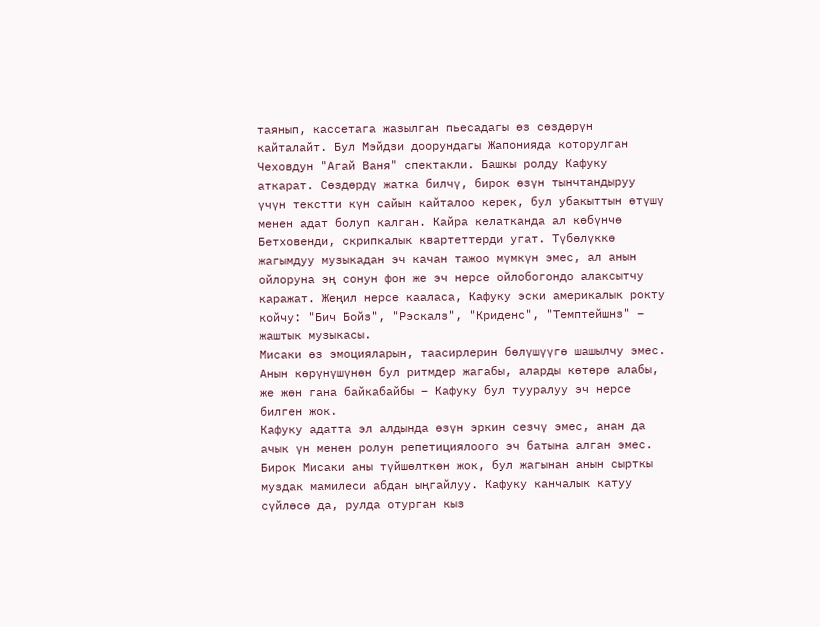таянып, кассетага жазылган пьесадагы өз сөздөрүн кайталайт. Бул Мэйдзи доорундагы Жапонияда которулган Чеховдун "Агай Ваня" спектакли. Башкы ролду Кафуку аткарат. Сөздөрдү жатка билчү, бирок өзүн тынчтандыруу үчүн текстти күн сайын кайталоо керек, бул убакыттын өтүшү менен адат болуп калган. Кайра келатканда ал көбүнчө Бетховенди, скрипкалык квартеттерди угат. Түбөлүккө жагымдуу музыкадан эч качан тажоо мүмкүн эмес, ал анын ойлоруна эң сонун фон же эч нерсе ойлобогондо алаксытчу каражат. Жеңил нерсе кааласа, Кафуку эски америкалык рокту койчу: "Бич Бойз", "Рэскалз", "Криденс", "Темптейшнз" – жаштык музыкасы.
Мисаки өз эмоцияларын, таасирлерин бөлүшүүгө шашылчу эмес. Анын көрүнүшүнөн бул ритмдер жагабы, аларды көтөрө алабы, же жөн гана байкабайбы – Кафуку бул тууралуу эч нерсе билген жок.
Кафуку адатта эл алдында өзүн эркин сезчү эмес, анан да ачык үн менен ролун репетициялоого эч батына алган эмес. Бирок Мисаки аны түйшөлткөн жок, бул жагынан анын сырткы муздак мамилеси абдан ыңгайлуу. Кафуку канчалык катуу сүйлөсө да, рулда отурган кыз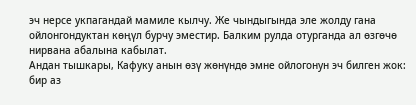эч нерсе укпагандай мамиле кылчу. Же чындыгында эле жолду гана ойлонгондуктан көңүл бурчу эместир. Балким рулда отурганда ал өзгөчө нирвана абалына кабылат.
Андан тышкары, Кафуку анын өзү жөнүндө эмне ойлогонун эч билген жок: бир аз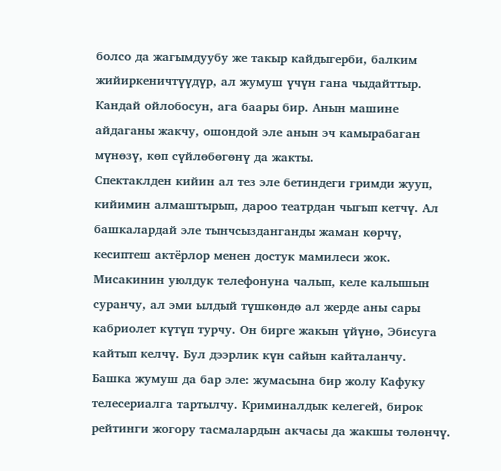болсо да жагымдуубу же такыр кайдыгерби, балким жийиркеничтүүдүр, ал жумуш үчүн гана чыдайттыр. Кандай ойлобосун, ага баары бир. Анын машине айдаганы жакчу, ошондой эле анын эч камырабаган мүнөзү, көп сүйлөбөгөнү да жакты.
Спектаклден кийин ал тез эле бетиндеги гримди жууп, кийимин алмаштырып, дароо театрдан чыгып кетчү. Ал башкалардай эле тынчсызданганды жаман көрчү, кесиптеш актёрлор менен достук мамилеси жок. Мисакинин уюлдук телефонуна чалып, келе калышын суранчу, ал эми ылдый түшкөндө ал жерде аны сары кабриолет күтүп турчу. Он бирге жакын үйүнө, Эбисуга кайтып келчү. Бул дээрлик күн сайын кайталанчу.
Башка жумуш да бар эле: жумасына бир жолу Кафуку телесериалга тартылчу. Криминалдык келегей, бирок рейтинги жогору тасмалардын акчасы да жакшы төлөнчү.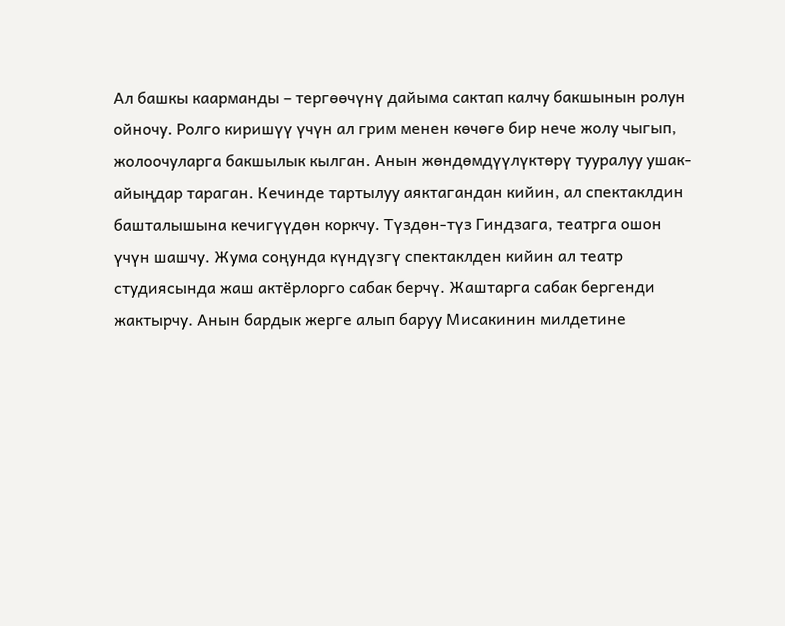Ал башкы каарманды – тергөөчүнү дайыма сактап калчу бакшынын ролун ойночу. Ролго киришүү үчүн ал грим менен көчөгө бир нече жолу чыгып, жолоочуларга бакшылык кылган. Анын жөндөмдүүлүктөрү тууралуу ушак-айыңдар тараган. Кечинде тартылуу аяктагандан кийин, ал спектаклдин башталышына кечигүүдөн коркчу. Түздөн-түз Гиндзага, театрга ошон үчүн шашчу. Жума соңунда күндүзгү спектаклден кийин ал театр студиясында жаш актёрлорго сабак берчү. Жаштарга сабак бергенди жактырчу. Анын бардык жерге алып баруу Мисакинин милдетине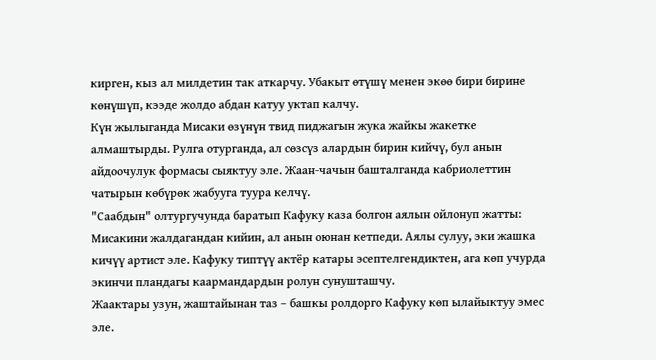кирген, кыз ал милдетин так аткарчу. Убакыт өтүшү менен экөө бири бирине көнүшүп, кээде жолдо абдан катуу уктап калчу.
Күн жылыганда Мисаки өзүнүн твид пиджагын жука жайкы жакетке алмаштырды. Рулга отурганда, ал сөзсүз алардын бирин кийчү, бул анын айдоочулук формасы сыяктуу эле. Жаан-чачын башталганда кабриолеттин чатырын көбүрөк жабууга туура келчү.
"Саабдын" олтургучунда баратып Кафуку каза болгон аялын ойлонуп жатты: Мисакини жалдагандан кийин, ал анын оюнан кетпеди. Аялы сулуу, эки жашка кичүү артист эле. Кафуку типтүү актёр катары эсептелгендиктен, ага көп учурда экинчи пландагы каармандардын ролун сунушташчу.
Жаактары узун, жаштайынан таз – башкы ролдорго Кафуку көп ылайыктуу эмес эле.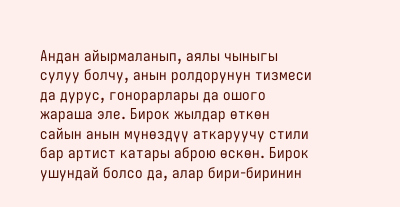Андан айырмаланып, аялы чыныгы сулуу болчу, анын ролдорунун тизмеси да дурус, гонорарлары да ошого жараша эле. Бирок жылдар өткөн сайын анын мүнөздүү аткаруучу стили бар артист катары аброю өскөн. Бирок ушундай болсо да, алар бири-биринин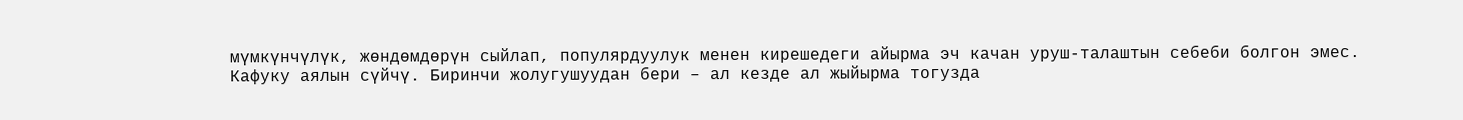мүмкүнчүлүк, жөндөмдөрүн сыйлап, популярдуулук менен кирешедеги айырма эч качан уруш-талаштын себеби болгон эмес.
Кафуку аялын сүйчү. Биринчи жолугушуудан бери – ал кезде ал жыйырма тогузда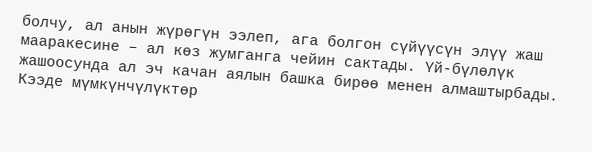болчу, ал анын жүрөгүн ээлеп, ага болгон сүйүүсүн элүү жаш мааракесине – ал көз жумганга чейин сактады. Үй-бүлөлүк жашоосунда ал эч качан аялын башка бирөө менен алмаштырбады. Кээде мүмкүнчүлүктөр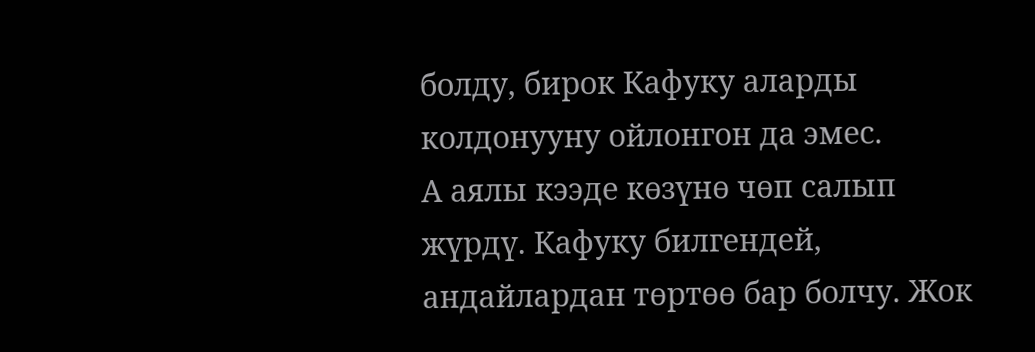болду, бирок Кафуку аларды колдонууну ойлонгон да эмес.
А аялы кээде көзүнө чөп салып жүрдү. Кафуку билгендей, андайлардан төртөө бар болчу. Жок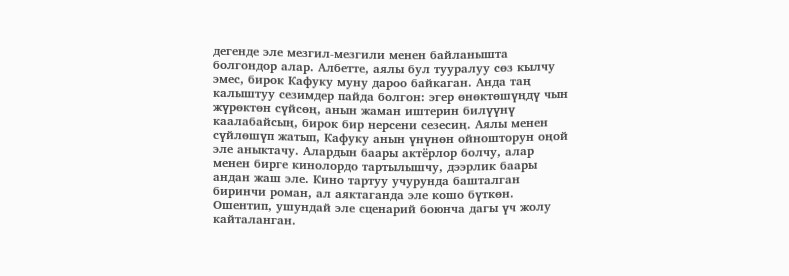дегенде эле мезгил-мезгили менен байланышта болгондор алар. Албетте, аялы бул тууралуу сөз кылчу эмес, бирок Кафуку муну дароо байкаган. Анда таң калыштуу сезимдер пайда болгон: эгер өнөктөшүңдү чын жүрөктөн сүйсөң, анын жаман иштерин билүүнү каалабайсың, бирок бир нерсени сезесиң. Аялы менен сүйлөшүп жатып, Кафуку анын үнүнөн ойношторун оңой эле аныктачу. Алардын баары актёрлор болчу, алар менен бирге кинолордо тартылышчу, дээрлик баары андан жаш эле. Кино тартуу учурунда башталган биринчи роман, ал аяктаганда эле кошо бүткөн. Ошентип, ушундай эле сценарий боюнча дагы үч жолу кайталанган.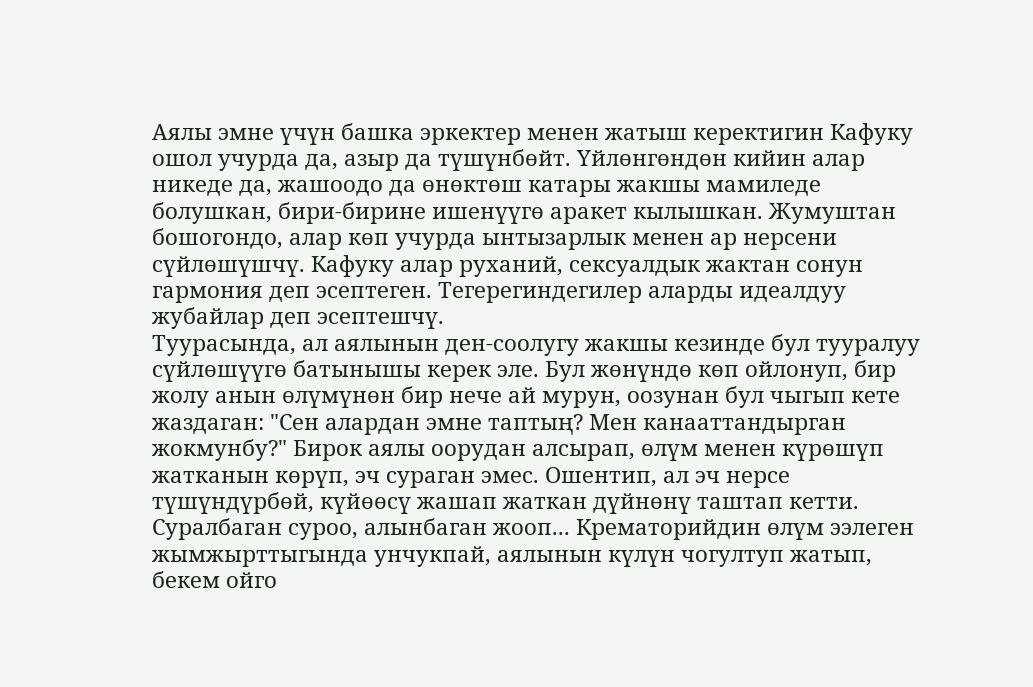Аялы эмне үчүн башка эркектер менен жатыш керектигин Кафуку ошол учурда да, азыр да түшүнбөйт. Үйлөнгөндөн кийин алар никеде да, жашоодо да өнөктөш катары жакшы мамиледе болушкан, бири-бирине ишенүүгө аракет кылышкан. Жумуштан бошогондо, алар көп учурда ынтызарлык менен ар нерсени сүйлөшүшчү. Кафуку алар руханий, сексуалдык жактан сонун гармония деп эсептеген. Тегерегиндегилер аларды идеалдуу жубайлар деп эсептешчү.
Туурасында, ал аялынын ден-соолугу жакшы кезинде бул тууралуу сүйлөшүүгө батынышы керек эле. Бул жөнүндө көп ойлонуп, бир жолу анын өлүмүнөн бир нече ай мурун, оозунан бул чыгып кете жаздаган: "Сен алардан эмне таптың? Мен канааттандырган жокмунбу?" Бирок аялы оорудан алсырап, өлүм менен күрөшүп жатканын көрүп, эч сураган эмес. Ошентип, ал эч нерсе түшүндүрбөй, күйөөсү жашап жаткан дүйнөнү таштап кетти. Суралбаган суроо, алынбаган жооп... Крематорийдин өлүм ээлеген жымжырттыгында унчукпай, аялынын күлүн чогултуп жатып, бекем ойго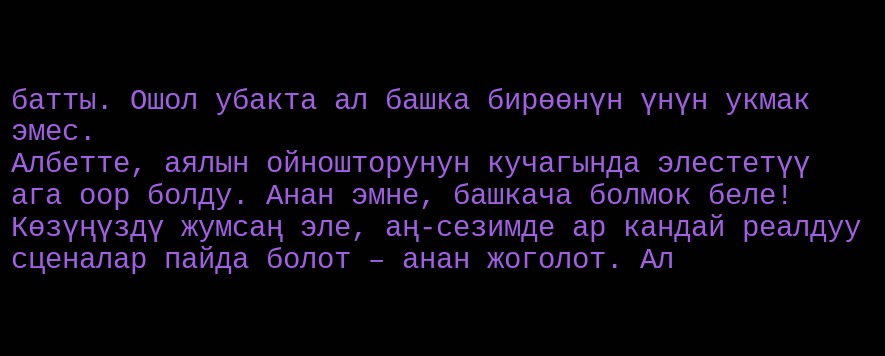батты. Ошол убакта ал башка бирөөнүн үнүн укмак эмес.
Албетте, аялын ойношторунун кучагында элестетүү ага оор болду. Анан эмне, башкача болмок беле! Көзүңүздү жумсаң эле, аң-сезимде ар кандай реалдуу сценалар пайда болот – анан жоголот. Ал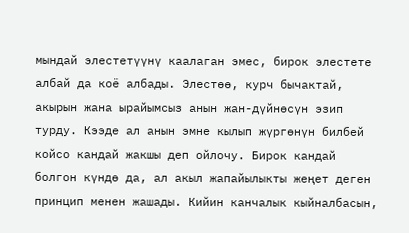мындай элестетүүнү каалаган эмес, бирок элестете албай да коё албады. Элестөө, курч бычактай, акырын жана ырайымсыз анын жан-дүйнөсүн эзип турду. Кээде ал анын эмне кылып жүргөнүн билбей койсо кандай жакшы деп ойлочу. Бирок кандай болгон күндө да, ал акыл жапайылыкты жеңет деген принцип менен жашады. Кийин канчалык кыйналбасын,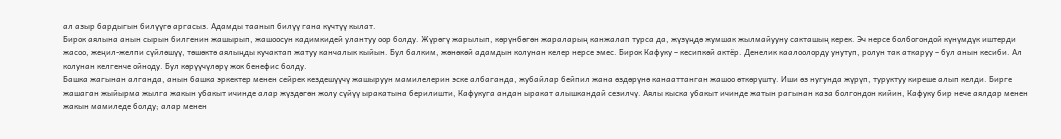ал азыр бардыгын билүүгө аргасыз. Адамды таанып билүү гана күчтүү кылат.
Бирок аялына анын сырын билгенин жашырып, жашоосун кадимкидей улантуу оор болду. Жүрөгү жарылып, көрүнбөгөн жараларың канжалап турса да, жүзүңдө жумшак жылмайууну сакташың керек. Эч нерсе болбогондой күнүмдүк иштерди жасоо, жеңил-желпи сүйлөшүү, төшөктө аялыңды кучактап жатуу канчалык кыйын. Бул балким, жөнөкөй адамдын колунан келер нерсе эмес. Бирок Кафуку – кесипкөй актёр. Денелик каалоолорду унутуп, ролун так аткаруу – бул анын кесиби. Ал колунан келгенче ойноду. Бул көрүүчүлөрү жок бенефис болду.
Башка жагынан алганда, анын башка эркектер менен сейрек кездешүүчү жашыруун мамилелерин эске албаганда, жубайлар бейпил жана өздөрүнө канааттанган жашоо өткөрүштү. Иши өз нугунда жүрүп, туруктуу киреше алып келди. Бирге жашаган жыйырма жылга жакын убакыт ичинде алар жүздөгөн жолу сүйүү ыракатына берилишти, Кафукуга андан ыракат алышкандай сезилчү. Аялы кыска убакыт ичинде жатын рагынан каза болгондон кийин, Кафуку бир нече аялдар менен жакын мамиледе болду; алар менен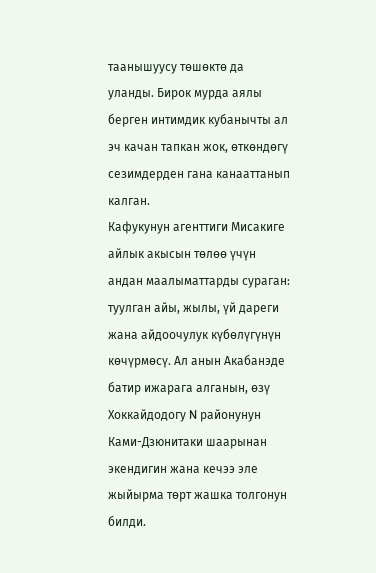таанышуусу төшөктө да уланды. Бирок мурда аялы берген интимдик кубанычты ал эч качан тапкан жок, өткөндөгү сезимдерден гана канааттанып калган.
Кафукунун агенттиги Мисакиге айлык акысын төлөө үчүн андан маалыматтарды сураган: туулган айы, жылы, үй дареги жана айдоочулук күбөлүгүнүн көчүрмөсү. Ал анын Акабанэде батир ижарага алганын, өзү Хоккайдодогу N районунун Ками-Дзюнитаки шаарынан экендигин жана кечээ эле жыйырма төрт жашка толгонун билди.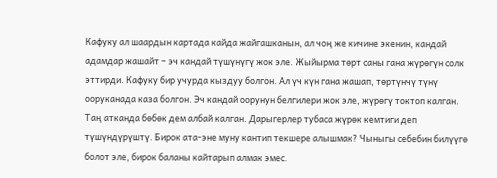Кафуку ал шаардын картада кайда жайгашканын, ал чоң же кичине экенин, кандай адамдар жашайт – эч кандай түшүнүгү жок эле. Жыйырма төрт саны гана жүрөгүн солк эттирди. Кафуку бир учурда кыздуу болгон. Ал үч күн гана жашап, төртүнчү түнү ооруканада каза болгон. Эч кандай оорунун белгилери жок эле, жүрөгү токтоп калган. Таң атканда бөбөк дем албай калган. Дарыгерлер тубаса жүрөк кемтиги деп түшүндүрүштү. Бирок ата-эне муну кантип текшере алышмак? Чыныгы себебин билүүгө болот эле, бирок баланы кайтарып алмак эмес.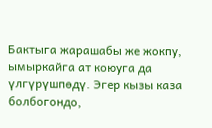Бактыга жарашабы же жокпу, ымыркайга ат коюуга да үлгүрүшпөдү. Эгер кызы каза болбогондо,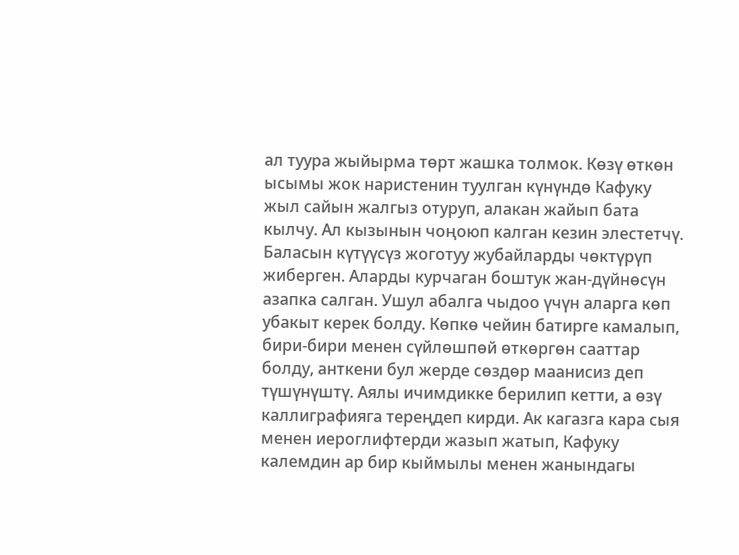ал туура жыйырма төрт жашка толмок. Көзү өткөн ысымы жок наристенин туулган күнүндө Кафуку жыл сайын жалгыз отуруп, алакан жайып бата кылчу. Ал кызынын чоңоюп калган кезин элестетчү.
Баласын күтүүсүз жоготуу жубайларды чөктүрүп жиберген. Аларды курчаган боштук жан-дүйнөсүн азапка салган. Ушул абалга чыдоо үчүн аларга көп убакыт керек болду. Көпкө чейин батирге камалып, бири-бири менен сүйлөшпөй өткөргөн сааттар болду, анткени бул жерде сөздөр маанисиз деп түшүнүштү. Аялы ичимдикке берилип кетти, а өзү каллиграфияга тереңдеп кирди. Ак кагазга кара сыя менен иероглифтерди жазып жатып, Кафуку калемдин ар бир кыймылы менен жанындагы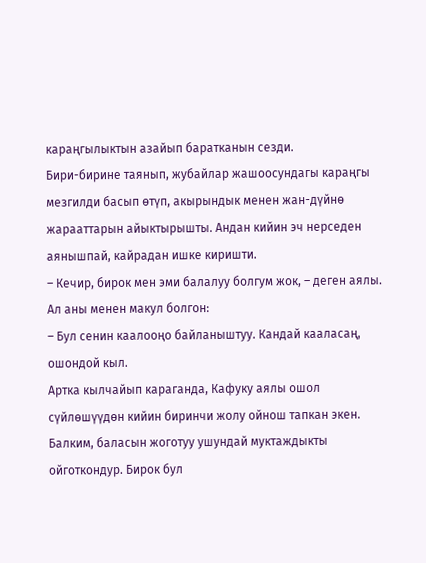караңгылыктын азайып баратканын сезди.
Бири-бирине таянып, жубайлар жашоосундагы караңгы мезгилди басып өтүп, акырындык менен жан-дүйнө жарааттарын айыктырышты. Андан кийин эч нерседен аянышпай, кайрадан ишке киришти.
– Кечир, бирок мен эми балалуу болгум жок, – деген аялы.
Ал аны менен макул болгон:
– Бул сенин каалооңо байланыштуу. Кандай кааласаң, ошондой кыл.
Артка кылчайып караганда, Кафуку аялы ошол сүйлөшүүдөн кийин биринчи жолу ойнош тапкан экен. Балким, баласын жоготуу ушундай муктаждыкты ойготкондур. Бирок бул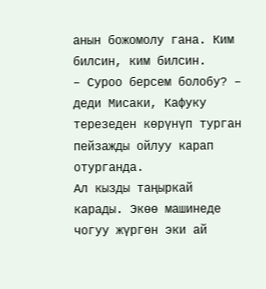анын божомолу гана. Ким билсин, ким билсин.
– Суроо берсем болобу? – деди Мисаки, Кафуку терезеден көрүнүп турган пейзажды ойлуу карап отурганда.
Ал кызды таңыркай карады. Экөө машинеде чогуу жүргөн эки ай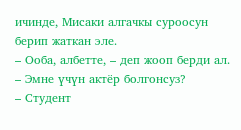ичинде, Мисаки алгачкы суроосун берип жаткан эле.
– Ооба, албетте, – деп жооп берди ал.
– Эмне үчүн актёр болгонсуз?
– Студент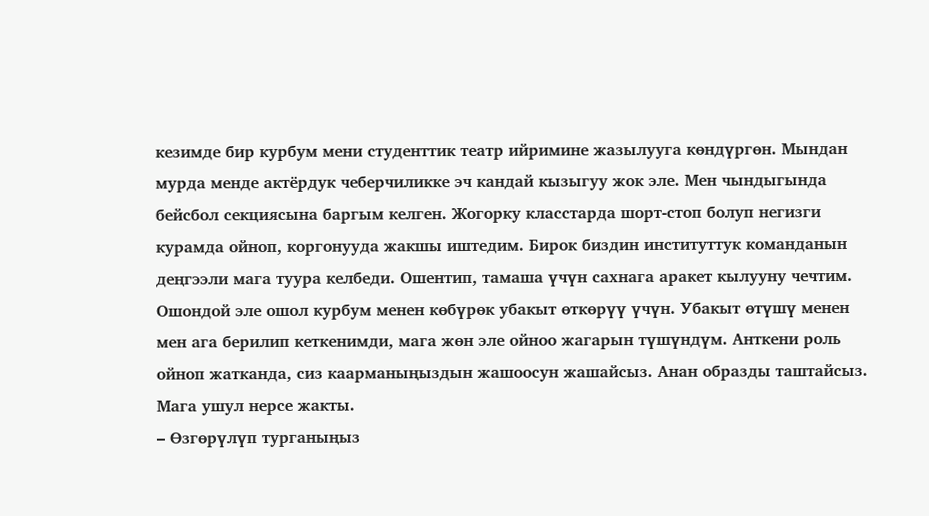кезимде бир курбум мени студенттик театр ийримине жазылууга көндүргөн. Мындан мурда менде актёрдук чеберчиликке эч кандай кызыгуу жок эле. Мен чындыгында бейсбол секциясына баргым келген. Жогорку класстарда шорт-стоп болуп негизги курамда ойноп, коргонууда жакшы иштедим. Бирок биздин институттук команданын деңгээли мага туура келбеди. Ошентип, тамаша үчүн сахнага аракет кылууну чечтим. Ошондой эле ошол курбум менен көбүрөк убакыт өткөрүү үчүн. Убакыт өтүшү менен мен ага берилип кеткенимди, мага жөн эле ойноо жагарын түшүндүм. Анткени роль ойноп жатканда, сиз каарманыңыздын жашоосун жашайсыз. Анан образды таштайсыз. Мага ушул нерсе жакты.
– Өзгөрүлүп турганыңыз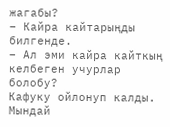жагабы?
– Кайра кайтарыңды билгенде.
– Ал эми кайра кайткың келбеген учурлар болобу?
Кафуку ойлонуп калды. Мындай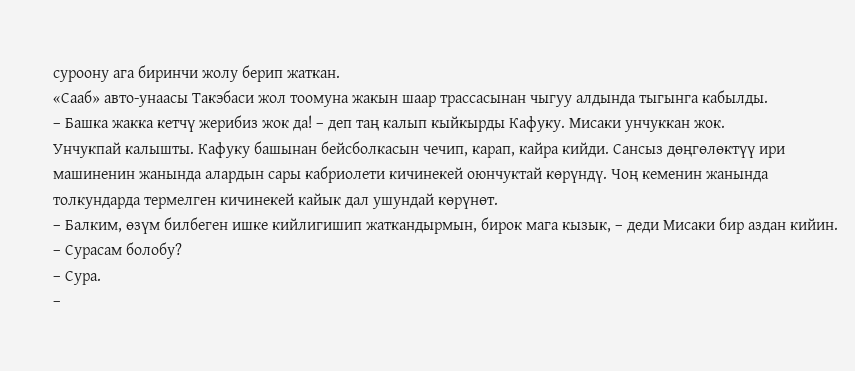суроону ага биринчи жолу берип жаткан.
«Сааб» авто-унаасы Такэбаси жол тоомуна жакын шаар трассасынан чыгуу алдында тыгынга кабылды.
– Башка жакка кетчү жерибиз жок да! – деп таң калып кыйкырды Кафуку. Мисаки унчуккан жок.
Унчукпай калышты. Кафуку башынан бейсболкасын чечип, карап, кайра кийди. Сансыз дөңгөлөктүү ири машиненин жанында алардын сары кабриолети кичинекей оюнчуктай көрүндү. Чоң кеменин жанында толкундарда термелген кичинекей кайык дал ушундай көрүнөт.
– Балким, өзүм билбеген ишке кийлигишип жаткандырмын, бирок мага кызык, – деди Мисаки бир аздан кийин. – Сурасам болобу?
– Сура.
–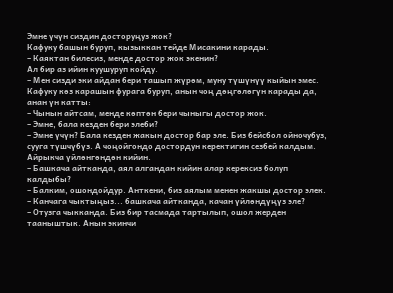Эмне үчүн сиздин досторуңуз жок?
Кафуку башын буруп, кызыккан тейде Мисакини карады.
– Каяктан билесиз, менде достор жок экенин?
Ал бир аз ийин куушуруп койду.
– Мен сизди эки айдан бери ташып жүрөм, муну түшүнүү кыйын эмес.
Кафуку көз карашын фурага буруп, анын чоң дөңгөлөгүн карады да, анан үн катты:
– Чынын айтсам, менде көптөн бери чыныгы достор жок.
– Эмне, бала кезден бери элеби?
– Эмне үчүн? Бала кезден жакын достор бар эле. Биз бейсбол ойночубуз, сууга түшчүбүз. А чоңойгондо достордун керектигин сезбей калдым. Айрыкча үйлөнгөндөн кийин.
– Башкача айтканда, аял алгандан кийин алар керексиз болуп калдыбы?
– Балким, ошондойдур. Анткени, биз аялым менен жакшы достор элек.
– Канчага чыктыңыз... башкача айтканда, качан үйлөндүңүз эле?
– Отузга чыкканда. Биз бир тасмада тартылып, ошол жерден тааныштык. Анын экинчи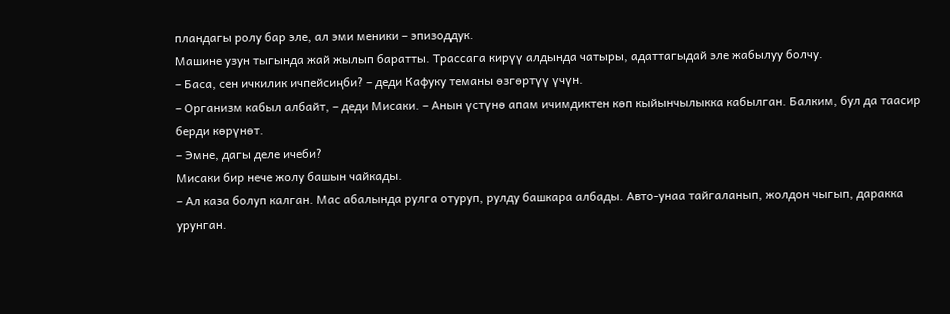пландагы ролу бар эле, ал эми меники – эпизоддук.
Машине узун тыгында жай жылып баратты. Трассага кирүү алдында чатыры, адаттагыдай эле жабылуу болчу.
– Баса, сен ичкилик ичпейсиңби? – деди Кафуку теманы өзгөртүү үчүн.
– Организм кабыл албайт, – деди Мисаки. – Анын үстүнө апам ичимдиктен көп кыйынчылыкка кабылган. Балким, бул да таасир берди көрүнөт.
– Эмне, дагы деле ичеби?
Мисаки бир нече жолу башын чайкады.
– Ал каза болуп калган. Мас абалында рулга отуруп, рулду башкара албады. Авто-унаа тайгаланып, жолдон чыгып, даракка урунган.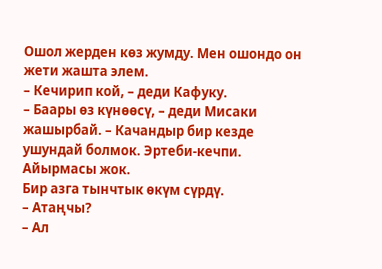Ошол жерден көз жумду. Мен ошондо он жети жашта элем.
– Кечирип кой, – деди Кафуку.
– Баары өз күнөөсү, – деди Мисаки жашырбай. – Качандыр бир кезде ушундай болмок. Эртеби-кечпи. Айырмасы жок.
Бир азга тынчтык өкүм сүрдү.
– Атаңчы?
– Ал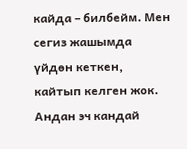кайда – билбейм. Мен сегиз жашымда үйдөн кеткен, кайтып келген жок. Андан эч кандай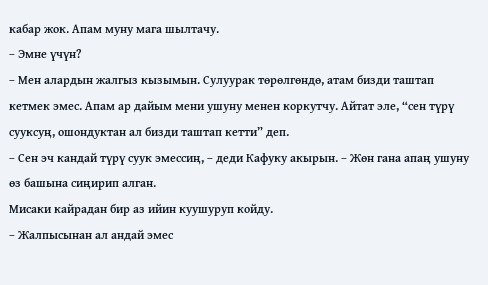кабар жок. Апам муну мага шылтачу.
– Эмне үчүн?
– Мен алардын жалгыз кызымын. Сулуурак төрөлгөндө, атам бизди таштап кетмек эмес. Апам ар дайым мени ушуну менен коркутчу. Айтат эле, “сен түрү сууксуң, ошондуктан ал бизди таштап кетти” деп.
– Сен эч кандай түрү суук эмессиң, – деди Кафуку акырын. – Жөн гана апаң ушуну өз башына сиңирип алган.
Мисаки кайрадан бир аз ийин куушуруп койду.
– Жалпысынан ал андай эмес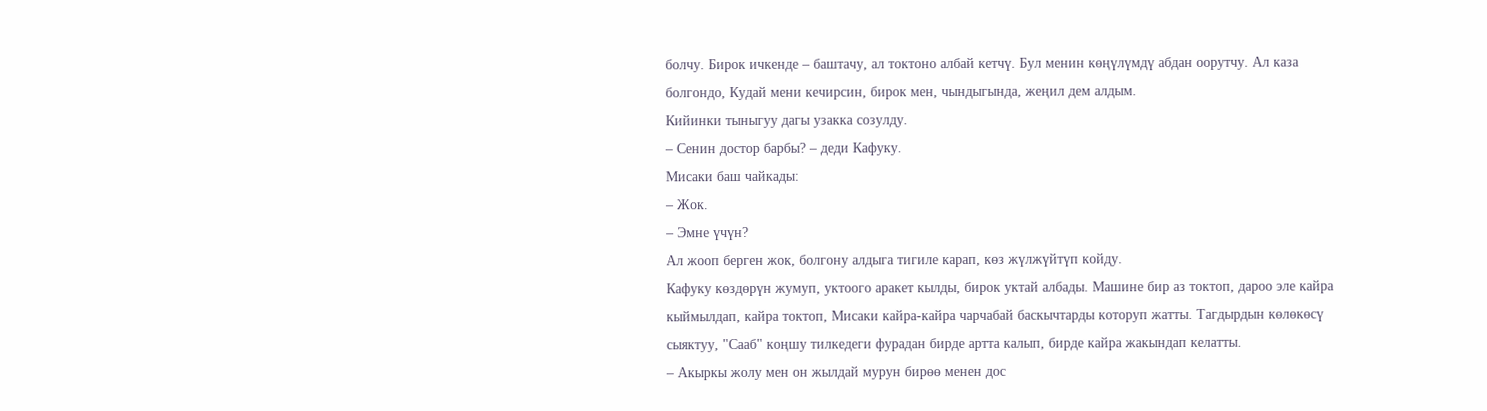болчу. Бирок ичкенде – баштачу, ал токтоно албай кетчү. Бул менин көңүлүмдү абдан оорутчу. Ал каза болгондо, Кудай мени кечирсин, бирок мен, чындыгында, жеңил дем алдым.
Кийинки тыныгуу дагы узакка созулду.
– Сенин достор барбы? – деди Кафуку.
Мисаки баш чайкады:
– Жок.
– Эмне үчүн?
Ал жооп берген жок, болгону алдыга тигиле карап, көз жүлжүйтүп койду.
Кафуку көздөрүн жумуп, уктоого аракет кылды, бирок уктай албады. Машине бир аз токтоп, дароо эле кайра кыймылдап, кайра токтоп, Мисаки кайра-кайра чарчабай баскычтарды которуп жатты. Тагдырдын көлөкөсү сыяктуу, "Сааб" коңшу тилкедеги фурадан бирде артта калып, бирде кайра жакындап келатты.
– Акыркы жолу мен он жылдай мурун бирөө менен дос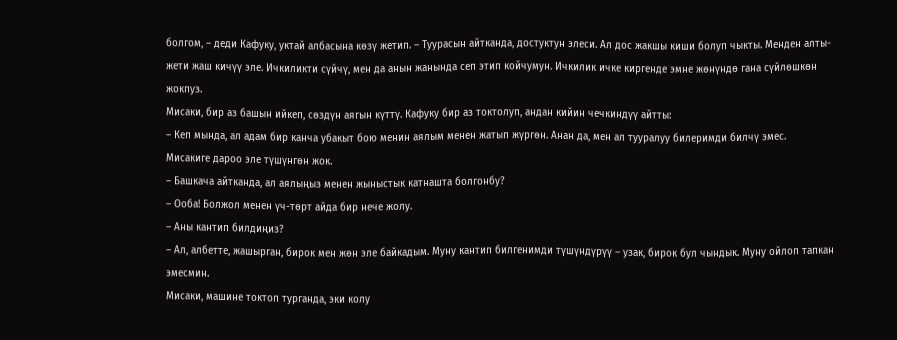болгом, – деди Кафуку, уктай албасына көзү жетип. – Туурасын айтканда, достуктун элеси. Ал дос жакшы киши болуп чыкты. Менден алты-жети жаш кичүү эле. Ичкиликти сүйчү, мен да анын жанында сеп этип койчумун. Ичкилик ичке киргенде эмне жөнүндө гана сүйлөшкөн жокпуз.
Мисаки, бир аз башын ийкеп, сөздүн аягын күттү. Кафуку бир аз токтолуп, андан кийин чечкиндүү айтты:
– Кеп мында, ал адам бир канча убакыт бою менин аялым менен жатып жүргөн. Анан да, мен ал тууралуу билеримди билчү эмес.
Мисакиге дароо эле түшүнгөн жок.
– Башкача айтканда, ал аялыңыз менен жыныстык катнашта болгонбу?
– Ооба! Болжол менен үч-төрт айда бир нече жолу.
– Аны кантип билдиңиз?
– Ал, албетте, жашырган, бирок мен жөн эле байкадым. Муну кантип билгенимди түшүндүрүү – узак, бирок бул чындык. Муну ойлоп тапкан эмесмин.
Мисаки, машине токтоп турганда, эки колу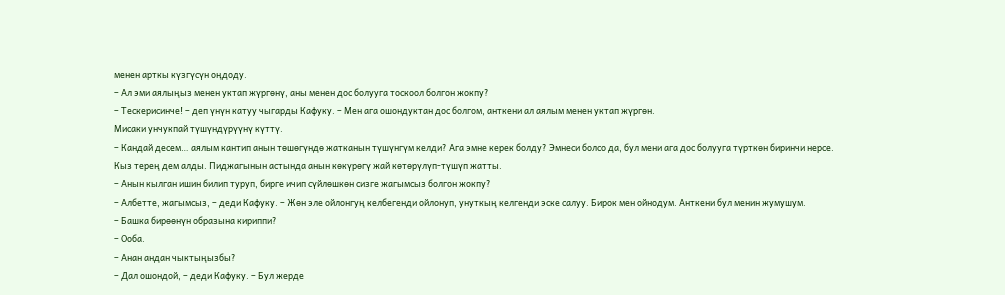менен арткы күзгүсүн оңдоду.
– Ал эми аялыңыз менен уктап жүргөнү, аны менен дос болууга тоскоол болгон жокпу?
– Тескерисинче! – деп үнүн катуу чыгарды Кафуку. – Мен ага ошондуктан дос болгом, анткени ал аялым менен уктап жүргөн.
Мисаки унчукпай түшүндүрүүнү күттү.
– Кандай десем… аялым кантип анын төшөгүндө жатканын түшүнгүм келди? Ага эмне керек болду? Эмнеси болсо да, бул мени ага дос болууга түрткөн биринчи нерсе.
Кыз терең дем алды. Пиджагынын астында анын көкүрөгү жай көтөрүлүп-түшүп жатты.
– Анын кылган ишин билип туруп, бирге ичип сүйлөшкөн сизге жагымсыз болгон жокпу?
– Албетте, жагымсыз, – деди Кафуку. – Жөн эле ойлонгуң келбегенди ойлонуп, унуткың келгенди эске салуу. Бирок мен ойнодум. Анткени бул менин жумушум.
– Башка бирөөнүн образына кириппи?
– Ооба.
– Анан андан чыктыңызбы?
– Дал ошондой, – деди Кафуку. – Бул жерде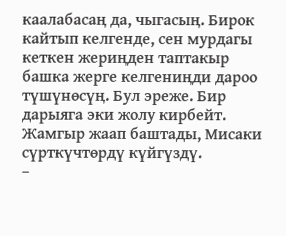каалабасаң да, чыгасың. Бирок кайтып келгенде, сен мурдагы кеткен жериңден таптакыр башка жерге келгениңди дароо түшүнөсүң. Бул эреже. Бир дарыяга эки жолу кирбейт.
Жамгыр жаап баштады, Мисаки сүрткүчтөрдү күйгүздү.
–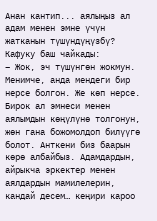Анан кантип... аялыңыз ал адам менен эмне үчүн жатканын түшүндүңүзбү?
Кафуку баш чайкады:
– Жок, эч түшүнгөн жокмун. Менимче, анда мендеги бир нерсе болгон. Же көп нерсе. Бирок ал эмнеси менен аялымдын көңүлүнө толгонун, жөн гана божомолдоп билүүгө болот. Анткени биз баарын көрө албайбыз. Адамдардын, айрыкча эркектер менен аялдардын мамилелерин, кандай десем… кеңири кароо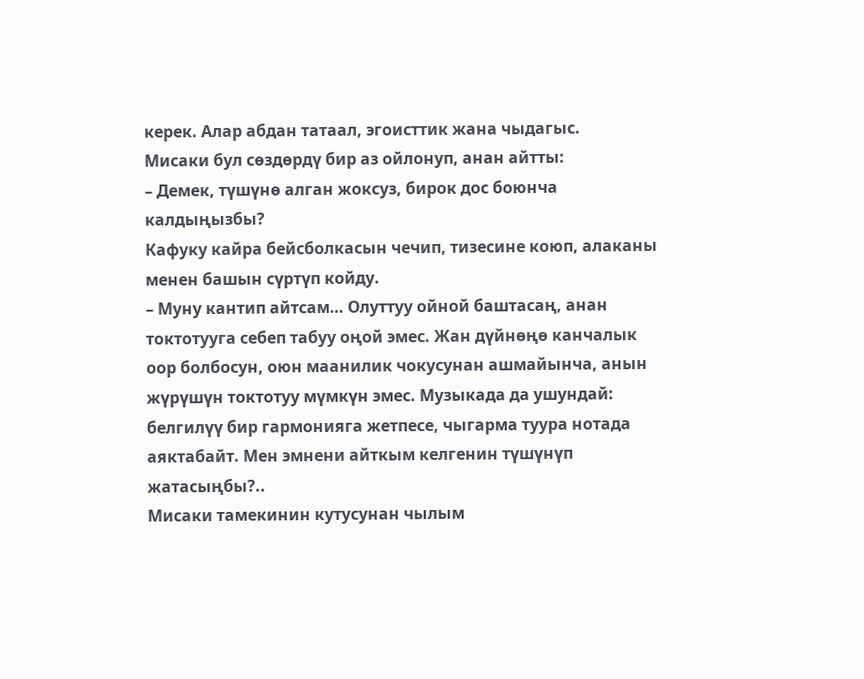керек. Алар абдан татаал, эгоисттик жана чыдагыс.
Мисаки бул сөздөрдү бир аз ойлонуп, анан айтты:
– Демек, түшүнө алган жоксуз, бирок дос боюнча калдыңызбы?
Кафуку кайра бейсболкасын чечип, тизесине коюп, алаканы менен башын сүртүп койду.
– Муну кантип айтсам… Олуттуу ойной баштасаң, анан токтотууга себеп табуу оңой эмес. Жан дүйнөңө канчалык оор болбосун, оюн маанилик чокусунан ашмайынча, анын жүрүшүн токтотуу мүмкүн эмес. Музыкада да ушундай: белгилүү бир гармонияга жетпесе, чыгарма туура нотада аяктабайт. Мен эмнени айткым келгенин түшүнүп жатасыңбы?..
Мисаки тамекинин кутусунан чылым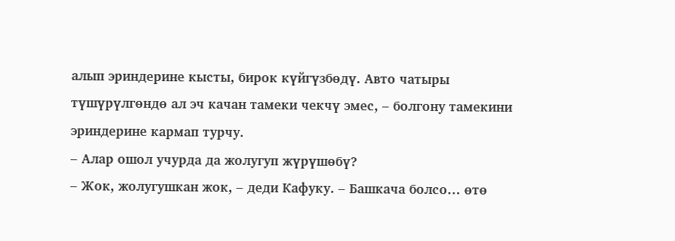алып эриндерине кысты, бирок күйгүзбөдү. Авто чатыры түшүрүлгөндө ал эч качан тамеки чекчү эмес, – болгону тамекини эриндерине кармап турчу.
– Алар ошол учурда да жолугуп жүрүшөбү?
– Жок, жолугушкан жок, – деди Кафуку. – Башкача болсо… өтө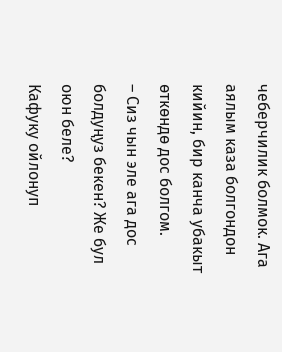чеберчилик болмок. Ага аялым каза болгондон кийин, бир канча убакыт өткөндө дос болгом.
– Сиз чын эле ага дос болдуңуз бекен? Же бул оюн беле?
Кафуку ойлонуп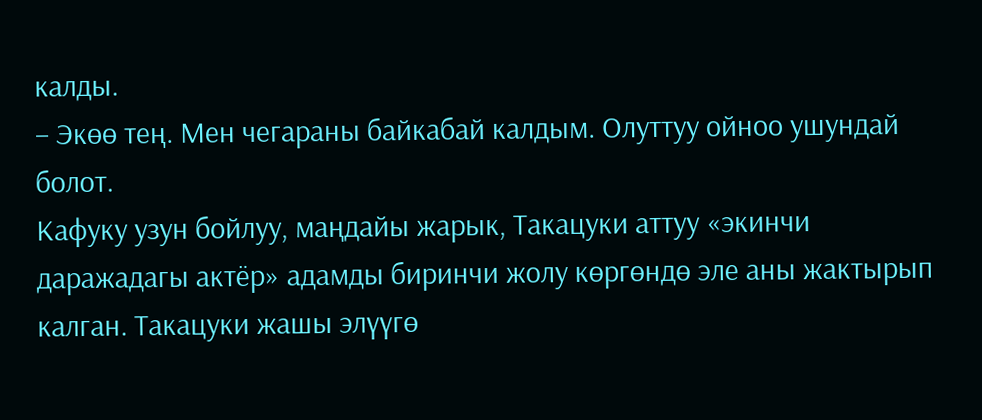калды.
– Экөө тең. Мен чегараны байкабай калдым. Олуттуу ойноо ушундай болот.
Кафуку узун бойлуу, маңдайы жарык, Такацуки аттуу «экинчи даражадагы актёр» адамды биринчи жолу көргөндө эле аны жактырып калган. Такацуки жашы элүүгө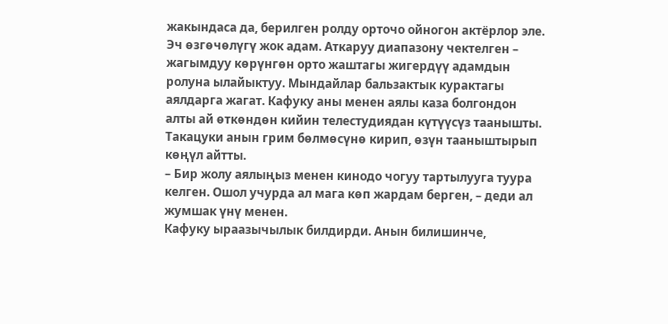жакындаса да, берилген ролду орточо ойногон актёрлор эле. Эч өзгөчөлүгү жок адам. Аткаруу диапазону чектелген – жагымдуу көрүнгөн орто жаштагы жигердүү адамдын ролуна ылайыктуу. Мындайлар бальзактык курактагы аялдарга жагат. Кафуку аны менен аялы каза болгондон алты ай өткөндөн кийин телестудиядан күтүүсүз таанышты. Такацуки анын грим бөлмөсүнө кирип, өзүн тааныштырып көңүл айтты.
– Бир жолу аялыңыз менен кинодо чогуу тартылууга туура келген. Ошол учурда ал мага көп жардам берген, – деди ал жумшак үнү менен.
Кафуку ыраазычылык билдирди. Анын билишинче,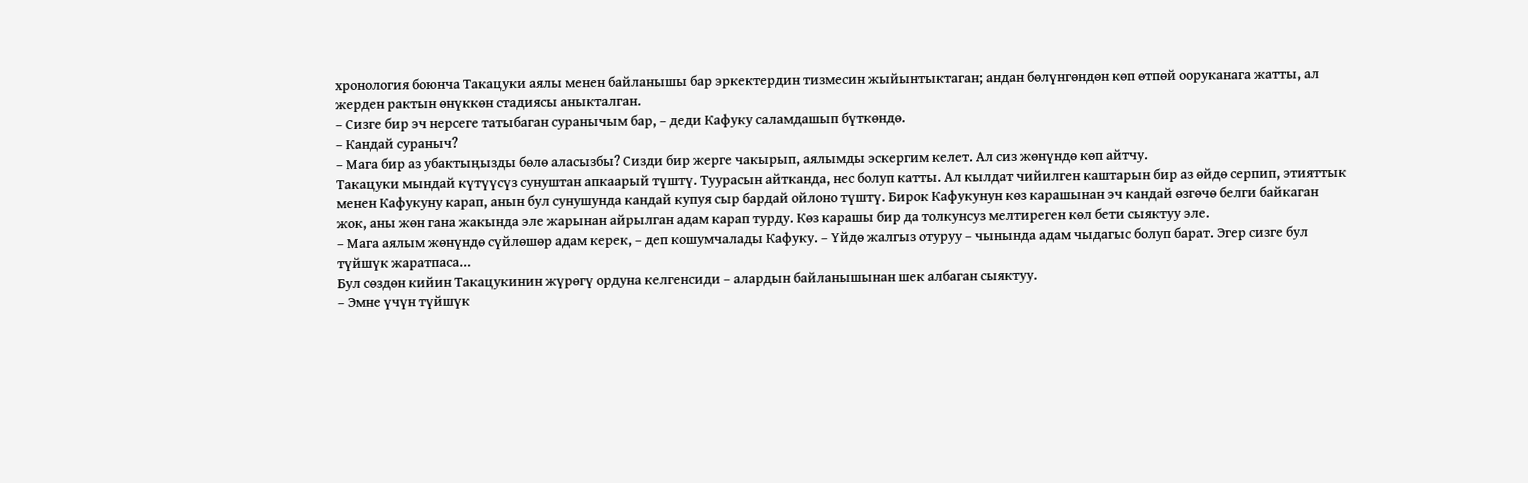хронология боюнча Такацуки аялы менен байланышы бар эркектердин тизмесин жыйынтыктаган; андан бөлүнгөндөн көп өтпөй ооруканага жатты, ал жерден рактын өнүккөн стадиясы аныкталган.
– Сизге бир эч нерсеге татыбаган суранычым бар, – деди Кафуку саламдашып бүткөндө.
– Кандай сураныч?
– Мага бир аз убактыңызды бөлө аласызбы? Сизди бир жерге чакырып, аялымды эскергим келет. Ал сиз жөнүндө көп айтчу.
Такацуки мындай күтүүсүз сунуштан апкаарый түштү. Туурасын айтканда, нес болуп катты. Ал кылдат чийилген каштарын бир аз өйдө серпип, этияттык менен Кафукуну карап, анын бул сунушунда кандай купуя сыр бардай ойлоно түштү. Бирок Кафукунун көз карашынан эч кандай өзгөчө белги байкаган жок, аны жөн гана жакында эле жарынан айрылган адам карап турду. Көз карашы бир да толкунсуз мелтиреген көл бети сыяктуу эле.
– Мага аялым жөнүндө сүйлөшөр адам керек, – деп кошумчалады Кафуку. – Үйдө жалгыз отуруу – чынында адам чыдагыс болуп барат. Эгер сизге бул түйшүк жаратпаса…
Бул сөздөн кийин Такацукинин жүрөгү ордуна келгенсиди – алардын байланышынан шек албаган сыяктуу.
– Эмне үчүн түйшүк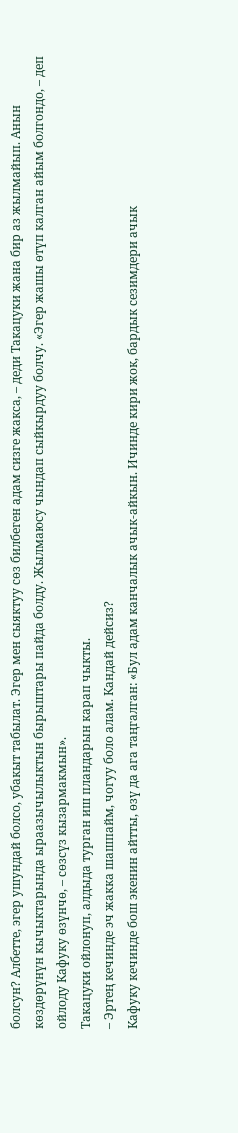болсун? Албетте, эгер ушундай болсо, убакыт табылат. Эгер мен сыяктуу сөз билбеген адам сизге жакса, – деди Такацуки жана бир аз жылмайып. Анын көздөрүнүн кычыктарында ыраазычылыктын бырыштары пайда болду. Жылмаюсу чындап сыйкырдуу болчу. «Эгер жашы өтүп калган айым болгондо, – деп ойлоду Кафуку өзүнчө, – сөзсүз кызармакмын».
Такацуки ойлонуп, алдыда турган иш пландарын карап чыкты.
– Эртең кечинде эч жакка шашпайм, чогуу боло алам. Кандай дейсиз?
Кафуку кечинде бош экенин айтты, өзү да ага таңгалган: «Бул адам канчалык ачык-айкын. Ичинде кири жок, бардык сезимдери ачык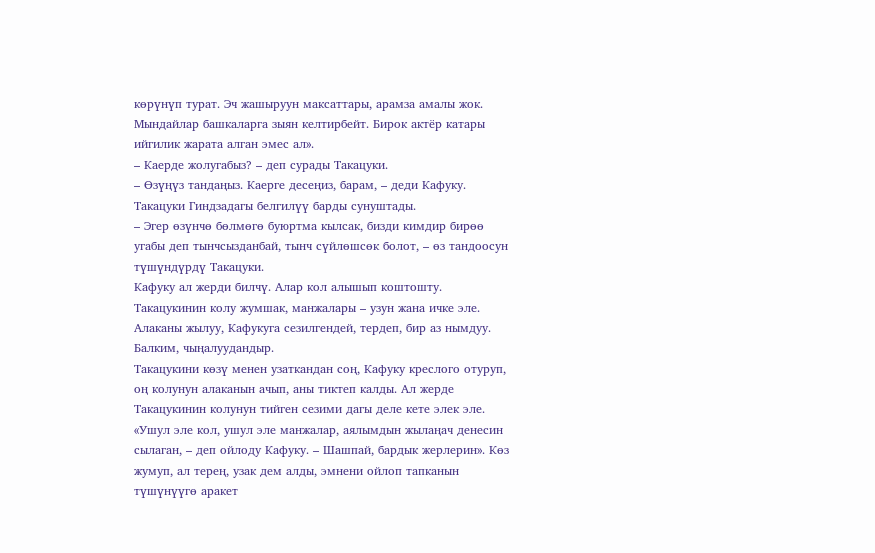көрүнүп турат. Эч жашыруун максаттары, арамза амалы жок. Мындайлар башкаларга зыян келтирбейт. Бирок актёр катары ийгилик жарата алган эмес ал».
– Каерде жолугабыз? – деп сурады Такацуки.
– Өзүңүз тандаңыз. Каерге десеңиз, барам, – деди Кафуку.
Такацуки Гиндзадагы белгилүү барды сунуштады.
– Эгер өзүнчө бөлмөгө буюртма кылсак, бизди кимдир бирөө угабы деп тынчсызданбай, тынч сүйлөшсөк болот, – өз тандоосун түшүндүрдү Такацуки.
Кафуку ал жерди билчү. Алар кол алышып коштошту. Такацукинин колу жумшак, манжалары – узун жана ичке эле. Алаканы жылуу, Кафукуга сезилгендей, тердеп, бир аз нымдуу. Балким, чыңалуудандыр.
Такацукини көзү менен узаткандан соң, Кафуку креслого отуруп, оң колунун алаканын ачып, аны тиктеп калды. Ал жерде Такацукинин колунун тийген сезими дагы деле кете элек эле. «Ушул эле кол, ушул эле манжалар, аялымдын жылаңач денесин сылаган, – деп ойлоду Кафуку. – Шашпай, бардык жерлерин». Көз жумуп, ал терең, узак дем алды, эмнени ойлоп тапканын түшүнүүгө аракет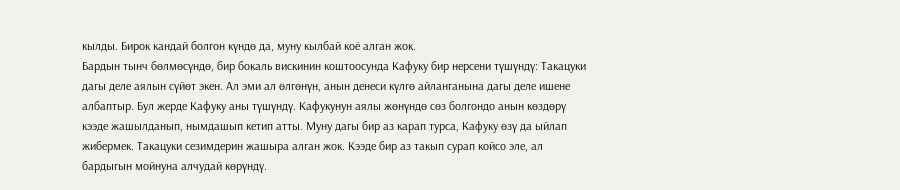кылды. Бирок кандай болгон күндө да, муну кылбай коё алган жок.
Бардын тынч бөлмөсүндө, бир бокаль вискинин коштоосунда Кафуку бир нерсени түшүндү: Такацуки дагы деле аялын сүйөт экен. Ал эми ал өлгөнүн, анын денеси күлгө айланганына дагы деле ишене албаптыр. Бул жерде Кафуку аны түшүндү. Кафукунун аялы жөнүндө сөз болгондо анын көздөрү кээде жашылданып, нымдашып кетип атты. Муну дагы бир аз карап турса, Кафуку өзү да ыйлап жибермек. Такацуки сезимдерин жашыра алган жок. Кээде бир аз такып сурап койсо эле, ал бардыгын мойнуна алчудай көрүндү.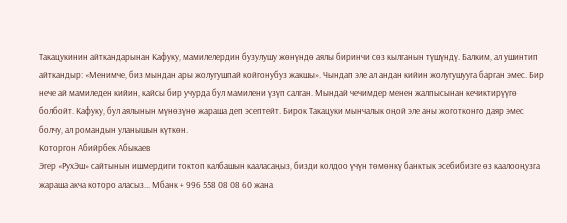Такацукинин айткандарынан Кафуку, мамилелердин бузулушу жөнүндө аялы биринчи сөз кылганын түшүндү. Балким, ал ушинтип айткандыр: «Менимче, биз мындан ары жолугушпай койгонубуз жакшы». Чындап эле ал андан кийин жолугушууга барган эмес. Бир нече ай мамиледен кийин, кайсы бир учурда бул мамилени үзүп салган. Мындай чечимдер менен жалпысынан кечиктирүүгө болбойт. Кафуку, бул аялынын мүнөзүнө жараша деп эсептейт. Бирок Такацуки мынчалык оңой эле аны жоготконго даяр эмес болчу, ал романдын уланышын күткөн.
Которгон Абийрбек Абыкаев
Эгер «РухЭш» сайтынын ишмердиги токтоп калбашын кааласаңыз, бизди колдоо үчүн төмөнкү банктык эсебибизге өз каалооңузга жараша акча которо аласыз... Мбанк + 996 558 08 08 60 жана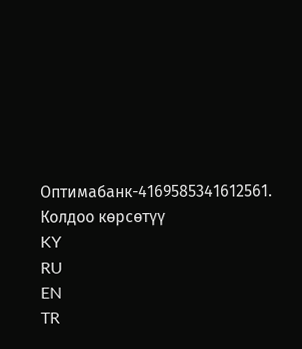Оптимабанк-4169585341612561.
Колдоо көрсөтүү
KY
RU
EN
TR